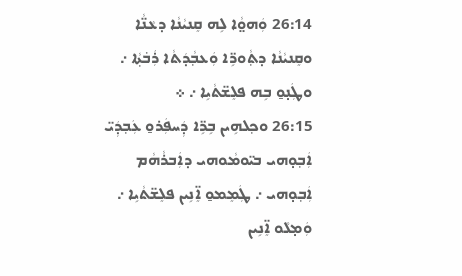26:14 ܘܲܗܘ̤ܵܐ ܠܹܗ ܩܸܢܝܵܢܵܐ ܕܥܵܢ̈ܵܐ ܘܩܸܢܝܵܢܵܐ ܕܬ݂ܵܘܪܹ̈ܐ ܘܲܥܒ݂ܵܕܿܬܵܐ ܪܲܒ݁ܬ݂ܵܐ ܇ ܘܛܲܢ̣ܘ̱ ܒܹܗ ܦܠܸܫ̈ܬܵܝܹܐ ܇ ܀
26:15 ܘܟ݂ܠܗܹܝܢ ܒܹܪܹ̈ܐ ܕܲܚܦܲܪܘ̱ ܥܲܒ݂ܕܲܝ̈ ܐܲܒ݂ܘ̣ܗܝ ܒܝ̈ܘܡܵܘܗܝ ܕܐܲܒܪܵܗܵܡ ܐܲܒ݂ܘ̣ܗܝ ܇ ܛܲܡܸܡܘ̱ ܐܸ̈ܢܹܝܢ ܦܠܸܫ̈ܬܵܝܹܐ ܇ ܘܲܡ̣ܠܵܘ ܐܸ̈ܢܹܝܢ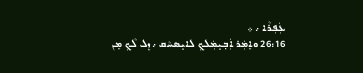ܥܲܦ݂ܪܵܐ ܇ ܀
26:16 ܘܐܸܡܲܪ ܐܲܒ݂ܝ̣ܡܲܠܟ݂ ܠܐܝ̣ܣܚܵܩ ܇ ܙܸܠ ܠܵܟ݂ ܡܸܢ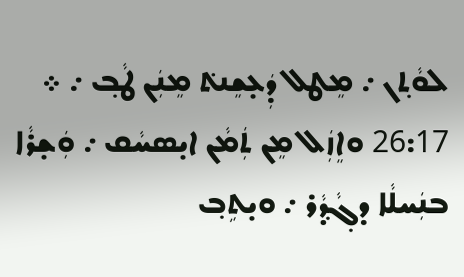ܠܘܵܬ݂ܢ ܇ ܡܸܛܠ ܕܲܥ̣ܫܸܢܬ݁ ܡܸܢܲܢ ܛܵܒ݂ ܇ ܀
26:17 ܘܐܸܙܲܠ ܡܸܢ ܬܲܡܵܢ ܐܝ̣ܣܚܵܩ ܇ ܘܲܫ̣ܪܵܐ ܒܢܲܚܠܵܐ ܕܓ݂ܵܕ݂ܵܪ ܇ ܘܝ̣ܬܹܒ݂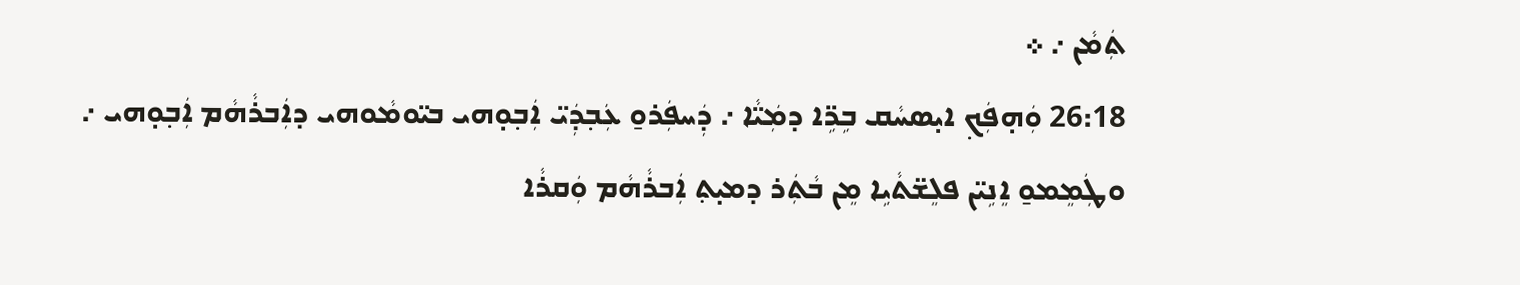ܬܲܡܵܢ ܇ ܀
26:18 ܘܲܗ̣ܦܲܟ݂ ܐܝ̣ܣܚܵܩ ܒܹܪܹ̈ܐ ܕܡܲܝ̈ܵܐ ܇ ܕܲܚܦܲܪܘ̱ ܥܲܒ݂ܕܲܝ̈ ܐܲܒ݂ܘ̣ܗܝ ܒܝ̈ܘܡܵܘܗܝ ܕܐܲܒܪܵܗܵܡ ܐܲܒ݂ܘ̣ܗܝ ܇ ܘܛܲܡܸܡܘ̱ ܐܸܢܹܝ̈ܢ ܦܠܸܫ̈ܬܵܝܹܐ ܡܸܢ ܒܵܬܲܪ ܕܡܝ̣ܬ݂ ܐܲܒܪܵܗܵܡ ܘܲܩܪܵܐ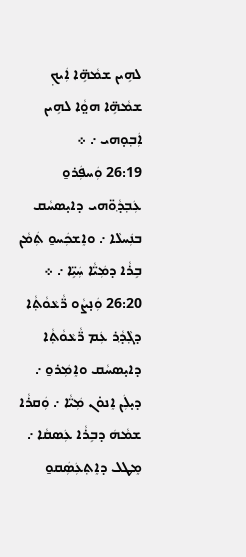ܠܗܹܝܢ ܫܡܵܗܹ̈ܐ ܐܲܝܟ݂ ܫܡܵܗܹ̈ܐ ܗܘ̤ܵܐ ܠܗܹܝܢ ܐܲܒ݂ܘ̣ܗܝ ܇ ܀
26:19 ܘܲܚܦܲܪܘ̱ ܥܲܒ݂ܕ݂ܵܘ̈ܗܝ ܕܐܝ̣ܣܚܵܩ ܒܢܲܚܠܵܐ ܇ ܘܐܸܫܟܲܚܘ̱ ܬܲܡܵܢ ܒܹܪܵܐ ܕܡܲܝ̈ܵܐ ܚܲܝܹ̈ܐ ܇ ܀
26:20 ܘܲܢ̣ܨܵܘ ܪ̈ܵܥܵܘܵܬ݂ܵܐ ܕܓ݂ܵܕ݂ܵܪ ܥܲܡ ܪ̈ܵܥܵܘܵܬ݂ܵܐ ܕܐܝ̣ܣܚܵܩ ܘܐܸܡܲܪܘ̱ ܇ ܕܝ̣ܠܲܢ ܐܸܢܘ̇ܢ ܡܲܝ̈ܵܐ ܇ ܘܲܩܪܵܐ ܫܡܵܗܿ ܕܒܹܪܵܐ ܥܲܣܩܵܐ ܇ ܡܸܛܠ ܕܐܸܬ݂ܥܲܣܲܩܘ̱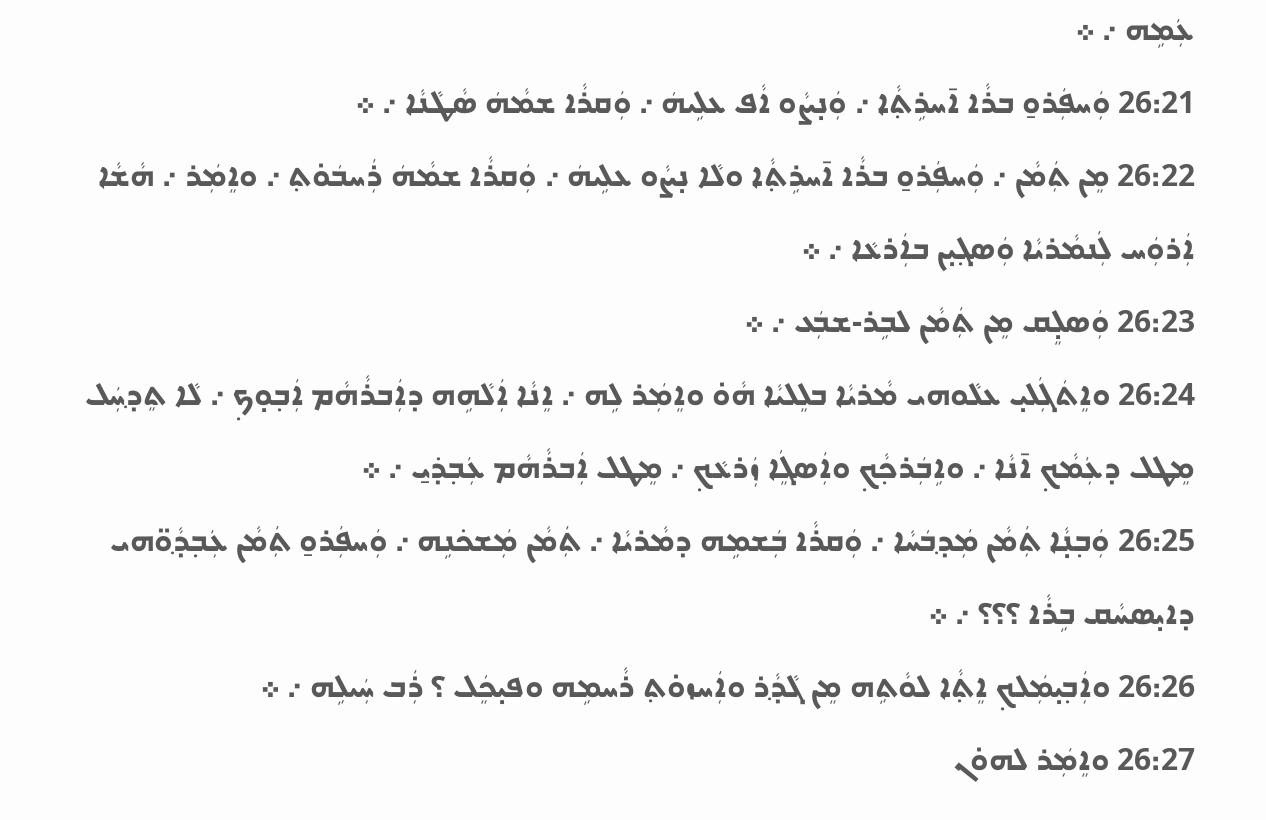ܥܲܡܹܗ ܇ ܀
26:21 ܘܲܚܦܲܪܘ̱ ܒܪܵܐ ܐ̄ܚܪܹܬ݂ܵܐ ܇ ܘܲܢ̣ܨܵܘ ܐܵܦ ܥܠܹܝܗܿ ܇ ܘܲܩܪܵܐ ܫܡܵܗܿ ܣܵܛܵܢܵܐ ܇ ܀
26:22 ܡܸܢ ܬܲܡܵܢ ܇ ܘܲܚܦܲܪܘ̱ ܒܪܵܐ ܐ̄ܚܪܹܬ݂ܵܐ ܘܠܵܐ ܢ̣ܨܵܘ ܥܠܹܝܗܿ ܇ ܘܲܩܪܵܐ ܫܡܵܗܿ ܪܲܚܒܿܘ̇ܬ݂ ܇ ܘܐܸܡܲܪ ܇ ܗܵܫܵܐ ܐܲܪܘܲܚ ܠܲܢܡܵܪܝܵܐ ܘܲܣܓ݂ܝ̣ܢ ܒܐܲܪܥܵܐ ܇ ܀
26:23 ܘܲܣܠ̣ܸܩ ܡܸܢ ܬܲܡܵܢ ܠܒܹܪ-ܫܒܲܥ ܇ ܀
26:24 ܘܐܸܬܿܓܲܠܝ̣ ܥܠܵܘܗܝ ܡܵܪܝܵܐ ܒܠܸܠܝܵܐ ܗܵܘ̇ ܘܐܸܡܲܪ ܠܹܗ ܇ ܐܸܢܵܐ ܐܲܠܵܗܹܗ ܕܐܲܒܪܵܗܵܡ ܐܲܒ݂ܘ̣ܟ݂ ܇ ܠܵܐ ܬܸܕ݂ܚܲܠ ܡܸܛܠ ܕܥܲܡܵܟ݂ ܐ̄ܢܵܐ ܇ ܘܐܹܒܲܪܟ݂ܵܟ݂ ܘܐܲܣܓܸܿܐ ܙܲܪܥܵܟ݂ ܇ ܡܸܛܠ ܐܲܒܪܵܗܵܡ ܥܲܒ݂ܕ݁ܝ̱ ܇ ܀
26:25 ܘܲܒ݂ܢ̣ܵܐ ܬܲܡܵܢ ܡܲܕ݂ܒܿܚܵܐ ܇ ܘܲܩܪܵܐ ܒܲܫܡܹܗ ܕܡܵܪܝܵܐ ܇ ܬܲܡܵܢ ܡܲܫܟ݁ܢܹܗ ܇ ܘܲܚܦܲܪܘ̱ ܬܲܡܵܢ ܥܲܒ݂ܕ݂ܵܘ̈ܗܝ ܕܐܝ̣ܣܚܵܩ ܒܹܪܵܐ ؟؟؟ ܇ ܀
26:26 ܘܐܲܒ݂ܝ̣ܡܲܠܟ݂ ܐܸܬ݂ܵܐ ܠܘܵܬܹܗ ܡܸܢ ܓܵܕ݂ܵܪ ܘܐܲܚܙܘ̇ܬ݂ ܪܵܚܡܹܗ ܘܦܝ̣ܟܸܿܠ ؟ ܪܲܒ ܚܲܝܠܹܗ ܇ ܀
26:27 ܘܐܸܡܲܪ ܠܗܘ̇ܢ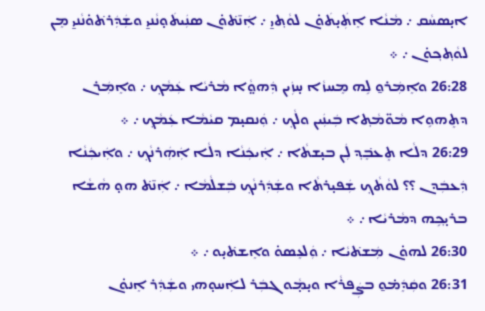ܐܝ̣ܣܚܵܩ ܇ ܡܵܢܵܐ ܐܸܬܲܝ̣ܬܿܘ̇ܢ ܠܘܵܬ݂ܝ̱ ܇ ܐܲܢ̄ܬ݁ܘ̇ܢ ܣܢܲܝܬܿܘ̣ܢܵܢܝ̱ ܘܫܲܕܲܪܬ݁ܘ̇ܢܵܢܝ̱ ܡܸܢ ܠܘܵܬ݂ܟ݂ܘ̇ܢ ܇ ܀
26:28 ܘܐܸܡܲܪܘ̱ ܠܹܗ ܡܸܚܙܵܐ ܚ̣ܙܲܝܢ ܕܲܗܘ̤ܵܐ ܡܵܪܝܵܐ ܥܲܡܵܟ݂ ܇ ܘܐܸܡܲܪܢ ܕܬܸܗܘܹܐ ܡܵܘ̈ܡܵܬ݂ܐ ܒܲܝܢܲܝܢ ܘܠܵܟ݂ ܇ ܘܲܢܩܝ̣ܡ ܩܝܵܡܵܐ ܥܲܡܵܟ݂ ܇ ܀
26:29 ܕܠܵܐ ܬܸܥܒܸ݁ܕ݂ ܠܲܢ ܒܝ̣ܫܬܵܐ ܇ ܐܲܝܟܲܢܵܐ ܕܠܵܐ ܐܲܗܲܪܢܵܟ݂ ܇ ܘܐܲܝܟܲܢܵܐ ܕܲܥܒܲܕܢ ؟؟ ܠܘܵܬܵܟ݂ ܫܲܦܝ̣ܪܬܵܐ ܘܫܲܕܲܪܢܵܟ݂ ܒܲܫܠܵܡܵܐ ܇ ܐܲܢ̄ܬ݁ ܗܘ̣ ܗܵܫܵܐ ܒܪܝ̣ܟ݂ܹܗ ܕܡܵܪܝܵܐ ܇ ܀
26:30 ܠܗܘ̇ܢ ܡܲܫܬ݁ܝܵܐ ܇ ܘܲܠܥܸܣܘ̇ ܘܐܸܫܬ݁ܝ̣ܘ ܇ ܀
26:31 ܘܩܲܕܸܿܡ̇ܘ̱ ܒܨܲܦܪܵܐ ܘܝ̣ܡ̣ܵܘ ܓܒܲܪ ܠܐܲܚܘ̣ܗܝ ܘܫܲܕܲܪ ܐܸܢܘ̇ܢ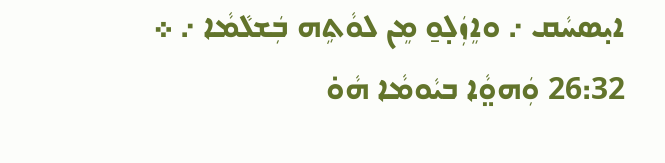ܐܝ̣ܣܚܵܩ ܇ ܘܐܸܙܲܠ̣ܘ̱ ܡܸܢ ܠܘܵܬܹܗ ܒܲܫܠܵܡܵܐ ܇ ܀
26:32 ܘܲܗܘ̤ܵܐ ܒܝܵܘܡܵܐ ܗܵܘ̇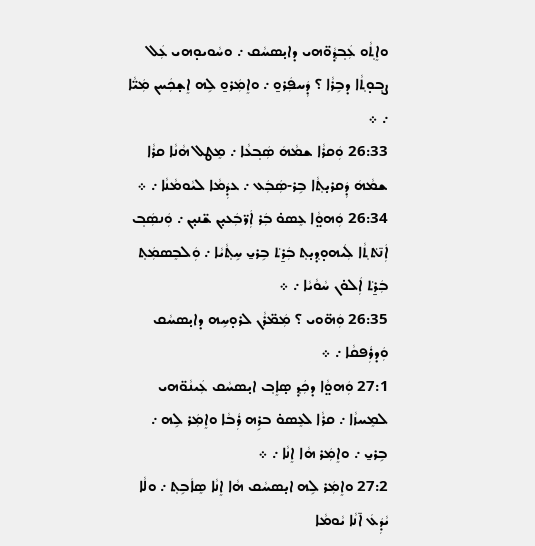ܘܐܸܬ݂ܵܘ ܥܲܒ݂ܕ݂ܵܘ̈ܗܝ ܕܐܝ̣ܣܚܵܩ ܇ ܘܚܵܘܝܘ̣ܗܝ ܥܲܠ ܨܒ݂ܘ̣ܬ݂ܵܐ ܕܒܹܪܵܐ ؟ ܕܲܚܦܲܪܘ̱ ܇ ܘܐܸܡܲܪܘ̱ ܠܹܗ ܐܸܫ̣ܟܲܚܢ ܡܲܝ̈ܵܐ ܇ ܀
26:33 ܘܲܩܪܵܐ ܫܡܵܗܿ ܣܲܒ݂ܥܵܐ ܇ ܡܸܛܠ ܗܵܢܵܐ ܩܪܵܐ ܫܡܵܗܿ ܕܲܩܪܝ̣ܬ݂ܵܐ ܒܹܪ-ܣܲܒܲܥ ܇ ܥܕܲܡܵܐ ܠܝܵܘܡܵܢܵܐ ܇ ܀
26:34 ܘܲܗܘ̤ܵܐ ܥܸܣܘ̇ ܒܲܪ ܐܲܪ̈ܒܲܥܝ̣ܢ ܫ̈ܢܝ̣ܢ ܇ ܘܲܢܣܲܒ݂ ܐܲܢ̄ܬ݁ܬ݂ܵܐ ܠܲܝܗܘ̣ܕ݂ܝ̣ܬ݂ ܒܲܪ̱ܬ݁ ܒܹܪܝ̱ ܚܹܬ݂ܵܝܵܐ ܇ ܘܲܠܒܸܣܡܲܬ݂ ܒܲܪ̱ܬ݁ ܐܲܠܘ̇ܢ ܚܵܘܵܝܵܐ ܇ ܀
26:35 ܘܲܗ̈ܘܝ ؟ ܡܲܡ̈ܪܵܢ ܠܪܘ̣ܚܹܗ ܕܐܝ̣ܣܚܵܩ ܘܲܕܪܲܦܩܵܐ ܇ ܀
27:1 ܘܲܗܘ̤ܵܐ ܕܟܲܕ݂ ܣ̣ܐܸܒ݂ ܐܝ̣ܣܚܵܩ ܥܲܝܢܵܘ̈ܗܝ ܠܡܸܚܙܵܐ ܇ ܩܪܵܐ ܠܥܸܣܘ̇ ܒܪܹܗ ܪܲܒܵܐ ܘܐܸܡܲܪ ܠܹܗ ܇ ܒܹܪܝ̱ ܇ ܘܐܸܡܲܪ ܗܵܐ ܐܸܢܵܐ ܇ ܀
27:2 ܘܐܸܡܲܪ ܠܹܗ ܐܝ̣ܣܚܵܩ ܗܵܐ ܐܸܢܵܐ ܣܸܐܿܒܹܬ݂ ܇ ܘܠܵܐ ܝܵܕܲܥܿ ܐ̄ܢܵܐ ܝܵܘܡܵܐ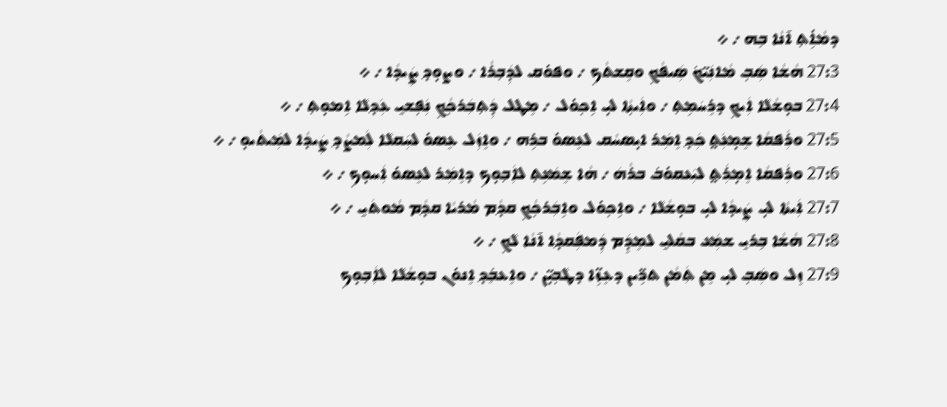ܕܡܵܐܹ̇ܬ݂ ܐ̄ܢܵܐ ܒܹܗ ܇ ܀
27:3 ܗܵܫܵܐ ܣܲܒ݂ ܡܵܐܢܲܝ̈ܟ݁ ܣܲܝܦܵܟ݂ ܘܩܸܫܬܵܟ݂ ܇ ܘܦܘ̇ܩ ܠܕܲܒ݂ܪܵܐ ܇ ܘܨܘ̣ܕ݂ ܨܲܝܕܵܐ ܇ ܀
27:4 ܒܘ̣ܫܵܠܵܐ ܐܲܝܟ݂ ܕܪܸܚܿܡܹܬ݂ ܇ ܘܐܲܝܬ݂ܵܐ ܠܝ̣ ܐܹܟ݂ܘ̇ܠ ܇ ܡܸܛܠ ܕܲܬ݂ܒܲܪܟ݂ܵܟ݂ ܢܲܦ݂ܫܝ̱ ܥܲܕ݂ܠܵܐ ܐܹܡܘ̣ܬ݂ ܇ ܀
27:5 ܘܪܲܦܩܵܐ ܫܸܡ̣ܥܲܬ̤ ܟܲܕ݂ ܐܸܡܲܪ ܐܝ̣ܣܚܵܩ ܠܥܸܣܘ̇ ܒܪܹܗ ܇ ܘܐܸܙܲܠ ܥܸܣܘ̇ ܠܚܲܩܠܵܐ ܠܲܡܨܵܕ݂ ܨܲܝܕܵܐ ܠܡܲܝܬܵܝܘ̣ ܇ ܀
27:6 ܘܪܲܦܩܵܐ ܐܸܡ̣ܪܲܬ̤ ܠܝܲܥܩܘ̇ܒ݁ ܒܪܵܗܿ ܇ ܗܵܐ ܫܸܡܿܥܹܬ݂ ܠܐܲܒ݂ܘ̣ܟ݂ ܕܐܸܡܲܪ ܠܥܸܣܘ̇ ܐܲܚܘ̣ܟ݂ ܇ ܀
27:7 ܐܲܝܬܵܐ ܠܝ̣ ܨܲܝܕܵܐ ܠܝ̣ ܒܘ̣ܫܵܠܵܐ ܇ ܘܐܹܟ݂ܘ̇ܠ ܘܐܹܒܲܪܟ݂ܵܟ݂ ܩܕ݂ܵܡ ܡܵܪܝܵܐ ܩܕ݂ܵܡ ܡܵܘܬܿܝ̱ ܇ ܀
27:8 ܗܵܫܵܐ ܒܹܪܝ̱ ܫܡܲܥ ܒܩܵܠܝ̱ ܠܡܸܕܸܿܡ ܕܲܡܦܲܩܕ݂ܵܐ ܐ̄ܢܵܐ ܠܵܟ݂ ܇ ܀
27:9 ܙܸܠ ܘܣܲܒ݂ ܠܝ̣ ܡܸܢ ܬܲܡܵܢ ܬܪܹ̈ܝܢ ܕܥܸܙܹ̈ܐ ܕܛܵܒ݂ܝ̣̈ܢ ܇ ܘܐܸܥܒܸ݁ܕ݂ ܐܸܢܘ̇ܢ ܒܘ̣ܫܵܠܵܐ ܠܐܲܒ݂ܘ̣ܟ݂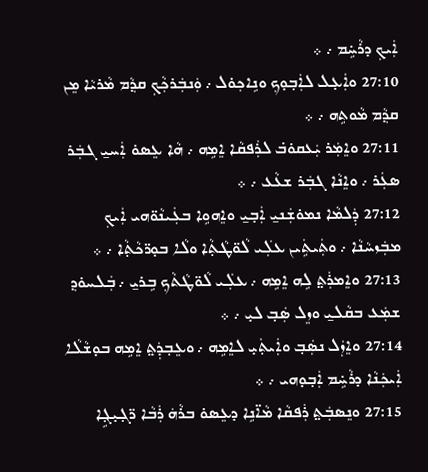ܐܲܝܟ݂ ܕܪܵܚܹ̇ܡ ܇ ܀
27:10 ܘܐܲܥ̣ܠ ܠܐܲܒ݂ܘ̣ܟ݂ ܘܢܹܐܟ݂ܘ̇ܠ ܇ ܘܲܢܒܲܪܟ݂ܵܟ݂ ܩܕ݂ܵܡ ܡܵܪܝܵܐ ܡܸܢ ܩܕ݂ܵܡ ܡܵܘܬܹܗ ܇ ܀
27:11 ܘܐܸܡܲܪ ܝܲܥܩܘ̇ܒ݁ ܠܪܲܦܩܵܐ ܐܸܡܹܗ ܇ ܗܵܐ ܥܸܣܘ̇ ܐܲܚܝ̱ ܓܒܲܪ ܣܥܲܪ ܇ ܘܐܸܢܵܐ ܓܒܲܪ ܫܥܵܥ ܇ ܀
27:12 ܕܲܠܡܵܐ ܢܡܘ̇ܫܲܢܝ̱ ܐܲܒ̣ܝ̱ ܘܐܸܗܘܹܐ ܒܥܲܝܢܵܘ̈ܗܝ ܐܲܝܟ݂ ܡܒܲܙܚܵܢܵܐ ܇ ܘܬܲܝܬܹܿܝܢ ܥܠܲܝ ܠܵܘ̈ܛܵܬ݂ܵܐ ܘܠܵܐ ܒܘ̣ܪ̈ܟܵܬ݂ܵܐ ܇ ܀
27:13 ܘܐܸܡܪܲܬ̤ ܠܹܗ ܐܸܡܹܗ ܇ ܥܠܲܝ ܠܵܘ̈ܛܵܬܵܟ݂ ܒܹܪܝ̱ ܇ ܒܲܠܚܘ̇ܕ݂ ܫܡܲܥ ܒܩܵܠܝ̱ ܘܙܸܠ ܣܲܒ݂ ܠܝ̣ ܇ ܀
27:14 ܘܐܸܙܲܠ ܢܣܲܒ݂ ܘܐܲܝܬ݂ܿܝ̣ ܠܐܸܡܹܗ ܇ ܘܥܸܒ݂ܕܲܬ̤ ܐܸܡܹܗ ܒܘ̣ܫܵܠܵܐ ܐܲܝܟܲܢܵܐ ܕܪܵܚܹ̇ܡ ܐܲܒ݂ܘ̣ܗܝ ܇ ܀
27:15 ܘܢܸܣܒܲܬ̤ ܪܲܦܩܵܐ ܡܵܐ̈ܢܹܐ ܕܥܸܣܘ̇ ܒܪܵܗܿ ܪܲܒܵܐ ܪ̈ܓ݂ܝ̣ܓ݂ܹܐ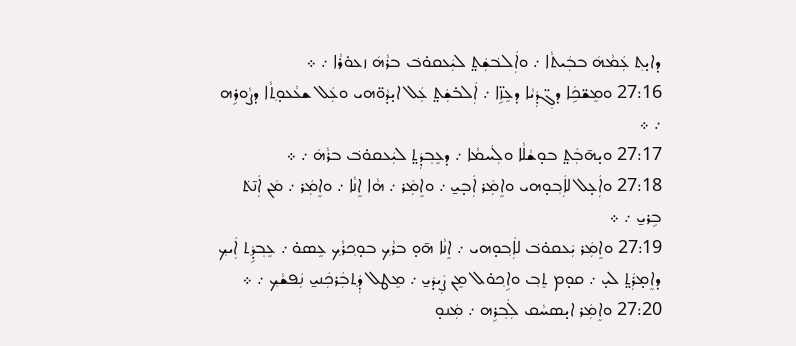ܕܐܝ̣ܬ݂ ܥܲܡܵܗܿ ܒܒܲܝܬܵܐ ܇ ܘܐܲܠܒ݁ܫܲܬ̤ ܠܝܲܥܩܘ̇ܒ݁ ܒܪܵܗܿ ܙܥܘ̇ܪܵܐ ܇ ܀
27:16 ܘܡܸܫ̈ܟܹܿܐ ܕܓ݂̈ܕܲܝܵܐ ܕܥܸܙܹ̈ܐ ܇ ܐܲܠܒ̇ܫܲܬ̤ ܥܲܠ ܐܝ̣ܕܵܘ̈ܗܝ ܘܥܲܠ ܫܥܵܥܘ̣ܬ݂ܵܐ ܕܨܵܘܪܹܗ ܇ ܀
27:17 ܘܝ̣ܗ̄ܒܲܬ̤ ܒܘ̣ܫܵܠܵܐ ܘܠܲܚܡܵܐ ܇ ܕܥܸܒ݂ܕܲܬ̤ ܠܝܲܥܩܘ̇ܒ݁ ܒܪܵܗܿ ܇ ܀
27:18 ܘܐܲܥ̣ܠ ܠܐܲܒ݂ܘ̣ܗܝ ܘܐܸܡܲܪ ܐܲܒ̣ܝ̱ ܇ ܘܐܸܡܲܪ ܇ ܗܵܐ ܐܸܢܵܐ ܇ ܘܐܸܡܲܪ ܇ ܡܿܢ ܐܲܢ̄ܬ݁ ܒܹܪܝ̱ ܇ ܀
27:19 ܘܐܸܡܲܪ ܝܲܥܩܘ̇ܒ݁ ܠܐܲܒ݂ܘ̣ܗܝ ܇ ܐܸܢܵܐ ܗ̄ܘ̣ ܒܪܵܟ݂ ܒܘ̣ܟ݂ܪܵܟ݂ ܥܸܣܘ̇ ܇ ܥܸܒ݂ܕܹܿܬ݂ ܐܲܝܟ݂ ܕܐܸܡ̣ܪܲܬ̤ ܠܝ̣ ܇ ܩܘ̣ܡ ܬܸܒ݂ ܘܐܹܟ݂ܘ̇ܠ ܡܸܢ ܨܲܝܕܿܝ̱ ܇ ܡܸܛܠ ܕܲܬ݂ܒܲܪܟܲܢܝ̱ ܢܲܦܫܵܟ݂ ܇ ܀
27:20 ܘܐܸܡܲܪ ܐܝ̣ܣܚܵܩ ܠܲܒ݂ܪܹܗ ܇ ܡܲܢܘ̣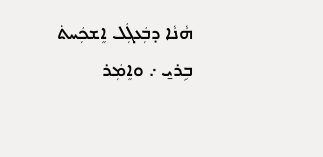ܗܵܢܵܐ ܕܒܲܥܓܲܠ ܐܸܫܟܲܚܬ݁ ܒܹܪܝ̱ ܇ ܘܐܸܡܲܪ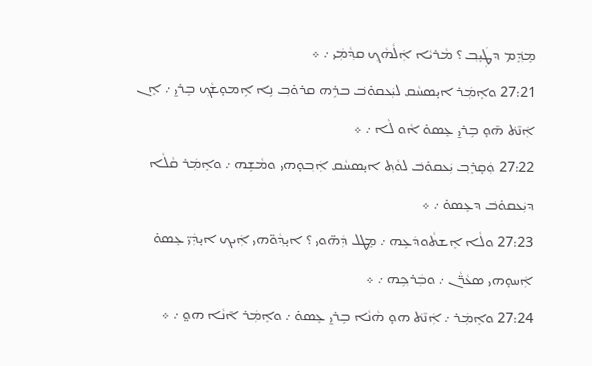ܡܸܕ݂ܸ݁ܡ ܕܛܲܝܸܒ݂ ؟ ܡܵܪܝܵܐ ܐܲܠܵܗܵܟ݂ ܩܕ݂ܵܡܲܝ ܇ ܀
27:21 ܘܐܸܡܲܪ ܐܝ̣ܣܚܵܩ ܠܝܲܥܩܘ̇ܒ݁ ܒܪܹܗ ܩܪܘ̇ܒ݂ ܢܹܐ ܐܹܡܘ̣ܫܵܟ݂ ܒܹܪܝ̱ ܇ ܐܸܢ ܐܲܢ̄ܬ݁ ܗ̄ܘ̣ ܒܹܪܝ̱ ܥܸܣܘ̇ ܐܵܘ ܠܵܐ ܇ ܀
27:22 ܘܲܩ̣ܪܸܒ݂ ܝܲܥܩܘ̇ܒ݁ ܠܘܵܬ݂ ܐܝ̣ܣܚܵܩ ܐܲܒ݂ܘ̣ܗܝ ܘܡܵܫܹܗ ܇ ܘܐܸܡܲܪ ܩܵܠܵܐ ܕܝܲܥܩܘ̇ܒ݁ ܕܥܸܣܘ̇ ܇ ܀
27:23 ܘܠܵܐ ܐܸܫܬܵܘܕܿܥܹܗ ܇ ܡܸܛܠ ܕܲܗ̈ܘܝ ؟ ܐܝ̣ܕ݂ܵܘ̈ܗܝ ܐܲܝܟ݂ ܐܝ̣ܕܲܝ̈ ܥܸܣܘ̇ ܐܲܚܘ̣ܗܝ ܣܥܵܪ̈ܵܢ ܇ ܘܒܲܪܟ݂ܹܗ ܇ ܀
27:24 ܘܐܸܡܲܪ ܇ ܐܲܢ̄ܬ݁ ܗܘ̣ ܗܵܢܵܐ ܒܹܪܝ̱ ܥܸܣܘ̇ ܇ ܘܐܸܡܲܪ ܐ̄ܢܵܐ ܗܘ̤ ܇ ܀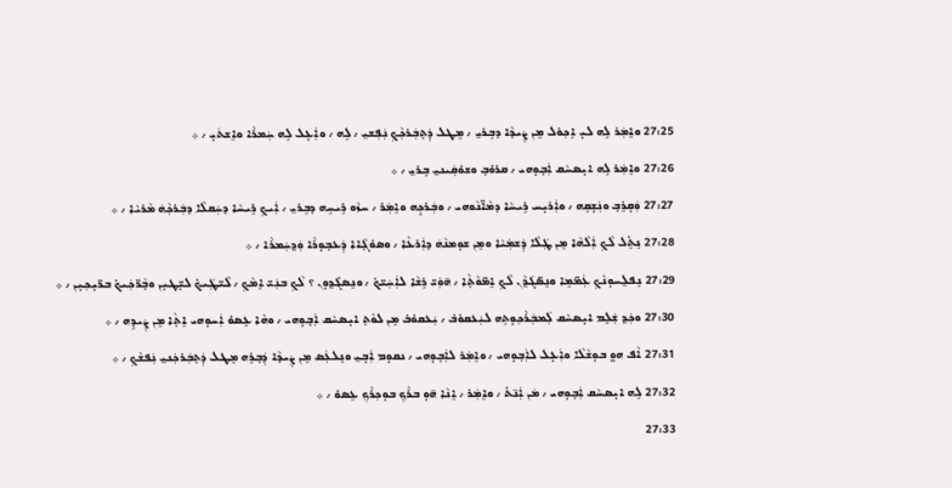27:25 ܘܐܸܡܲܪ ܠܹܗ ܠܝ̣ ܐܹܟ݂ܘ̇ܠ ܡܸܢ ܨܲܝܕܵܐ ܕܒܹܪܝ̱ ܇ ܡܸܛܠ ܕܲܬ݂ܒܲܪܟ݂ܵܟ݂ ܢܲܦ݂ܫܝ̱ ܇ ܠܹܗ ܇ ܘܐܲܥ̣ܠ ܠܹܗ ܚܲܡܪܵܐ ܘܐܸܫܬܿܝ̣ ܇ ܀
27:26 ܘܐܸܡܲܪ ܠܹܗ ܐܝ̣ܣܚܵܩ ܐܲܒ݂ܘ̣ܗܝ ܇ ܩܪܘ̇ܒ݂ ܘܫܘ̇ܩܲܝܢܝ̱ ܒܹܪܝ̱ ܇ ܀
27:27 ܘܲܩ̣ܪܸܒ݂ ܘܢܲܫ̣ܩܹܗ ܇ ܘܐܲܪܝ̣ܚ ܪܹܝܚܵܐ ܕܡܵܐ̈ܢܵܘܗܝ ܇ ܘܒܲܪܟ݂ܹܗ ܘܐܸܡܲܪ ܇ ܚܙܵܘ ܪܹܝܚܹܗ ܕܒܹܪܝ̱ ܇ ܐܲܝܟ݂ ܪܹܝܚܵܐ ܕܚܲܩܠܵܐ ܕܒܲܪܟ݂ܵܗܿ ܡܵܪܝܵܐ ܇ ܀
27:28 ܢܸܬܸ݁ܠ ܠܵܟ݂ ܐܲܠܵܗܵܐ ܡܸܢ ܛܲܠܵܐ ܕܲܫܡܲܝܵܐ ܘܡܸܢ ܫܘ̣ܡܢܵܗܿ ܕܐܲܪܥܵܐ ܇ ܘܣܘ̇ܓ݂ܵܐܐ ܕܲܥܒ݂ܘ̣ܪܵܐ ܘܲܕ݂ܚܲܡܪܵܐ ܇ ܀
27:29 ܢܸܦܠ̱ܚܘ̣ܢܵܟ݂ ܥܲܡ̈ܡܹܐ ܘܢܸܣ̈ܓܿܕ݂ܵܢ ܠܵܟ݂ ܐܸܡ̈ܘܵܬ݂ܵܐ ܇ ܗ̄ܘܲܝ̈ ܪܹܫܵܐ ܠܐܲܚܲܝ̈ܟ݁ ܇ ܘܢܸܣܓ݁ܕ݂ܘ̣ܢ ؟ ܠܵܟ݂ ܒܢܲܝ̈ ܐܸܡܵܟ݂ ܇ ܠܵܝ̈ܛܲܝܟ݁ ܠܝ̣̈ܛܝ̣ܢ ܘܒ݂ܵܪ̈ܟܲܝܟ݁ ܒܪ̈ܝ̣ܟ݂ܝ̣ܢ ܇ ܀
27:30 ܘܟܲܕ݂ ܫܲܠܸܡ ܐܝ̣ܣܚܵܩ ܠܲܡܒܲܪܵܟ݂ܘ̣ܬܹܗ ܠܝܲܥܩܘ̇ܒ݁ ܇ ܝܲܥܩܘ̇ܒ݁ ܡܸܢ ܠܘܵܬ݂ ܐܝ̣ܣܚܵܩ ܐܲܒ݂ܘ̣ܗܝ ܇ ܘܗܵܐ ܥܸܣܘ̇ ܐܲܚܘ̣ܗܝ ܐܸܬ݂ܵܐ ܡܸܢ ܨܲܝܕܹܗ ܇ ܀
27:31 ܐܵܦ ܗܘ̤ ܒܘ̣ܫܵܠܵܐ ܘܐܲܥ̣ܠ ܠܐܲܒ݂ܘ̣ܗܝ ܇ ܘܐܸܡܲܪ ܠܐܲܒ݂ܘ̣ܗܝ ܇ ܢܩܘ̣ܡ ܐܲܒ̣ܝ̱ ܘܢܸܠܥܲܣ ܡܸܢ ܨܲܝܕܵܐ ܕܲܒ݂ܪܹܗ ܡܸܛܠ ܕܲܬ݂ܒܲܪܟܲܢܝ̱ ܢܲܦܫܵܟ݂ ܇ ܀
27:32 ܠܹܗ ܐܝ̣ܣܚܵܩ ܐܲܒ݂ܘ̣ܗܝ ܇ ܡܿܢ ܐܲܢ̄ܬ݁ ܇ ܘܐܸܡܲܪ ܇ ܐܸܢܵܐ ܗ̄ܘ̣ ܒܪܵܟ݂ ܒܘ̣ܟ݂ܪܵܟ݂ ܥܸܣܘ̇ ܇ ܀
27:33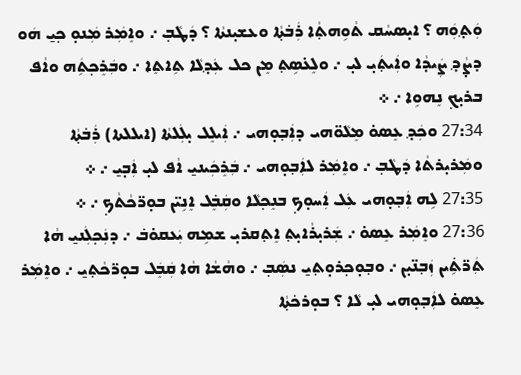ܘܲܬ݂̣ܘܲܗ ؟ ܐܝ̣ܣܚܵܩ ܬܵܘܹܗܬ݂ܵܐ ܪܲܒ݁ܬ݂ܵܐ ܘܥܫܝ̣ܢܬܵܐ ؟ ܕܿܛܵܒ݂ ܇ ܘܐܸܡܲܪ ܡܲܢܘ̣ ܟ݂ܝ̱ ܗܿܘ ܕܨ̣ܵܕ݂ ܨܲܝܕܵܐ ܘܐܲܝܬ݂ܿܝ̣ ܠܝ̣ ܇ ܘܠܸܥ̇ܣܹܬ݂ ܡܸܢ ܟܠ ܥܲܕ݂ܠܵܐ ܬܹܐܬܸܐ ܇ ܘܒܲܪܸܟ݂ܬܹܿܗ ܘܐܵܦ ܒܪܝ̣ܟ݂ ܢܸܗܘܹܐ ܇ ܀
27:34 ܘܟܲܕ݂ ܥܸܣܘ̇ ܡܸܠܵܘ̈ܗܝ ܕܐܲܒ݂ܘ̣ܗܝ ܇ ܐܲܝܠܸܠ ܝ̣ܠܲܠܬܵܐ (ܐܝܠܠܬܐ) ܪܲܒ݁ܬ݂ܵܐ ܘܡܲܪܝ̣ܪܬܵܐ ܕܿܛܵܒ݂ ܇ ܘܐܸܡܲܪ ܠܐܲܒ݂ܘ̣ܗܝ ܇ ܒܲܪܸܟܲܝܢܝ̱ ܐܵܦ ܠܝ̣ ܐܲܒ̣ܝ̱ ܇ ܀
27:35 ܠܹܗ ܐܲܒ݂ܘ̣ܗܝ ܥܲܠ ܐܲܚܘ̣ܟ݂ ܒܢܸܟ݂ܠܵܐ ܘܩܲܒܸ݁ܠ ܐܸܢܹܝ̈ܢ ܒܘ̣ܪ̈ܟܵܬܵܟ݂ ܇ ܀
27:36 ܘܐܸܡܲܪ ܥܸܣܘ̇ ܇ ܫܲܪܝ̣ܪܵܐܝ̣ܬ݂ ܐܸܬ݂ܩܪܝ̣ ܫܡܹܗ ܝܲܥܩܘ̇ܒ݁ ܇ ܕܢܲܟ݂ܠܲܢܝ̱ ܗܵܐ ܬܲܪ̈ܬܹ݁ܝܢ ܙܲܒ݂ܢ̈ܝ̣ܢ ܇ ܘܒ݂ܘ̣ܟ݂ܪܘ̣ܬ݂ܝ̱ ܢܣܲܒ݂ ܇ ܘܗܵܫܵܐ ܗܵܐ ܩܲܒܸܿܠ ܒܘ̣ܪ̈ܟܵܬ݂ܝ̱ ܇ ܘܐܸܡܲܪ ܥܸܣܘ̇ ܠܐܲܒ݂ܘ̣ܗܝ ܠܝ̣ ܠܵܐ ؟ ܒܘ̣ܪܟ݁ܬ݂ܵܐ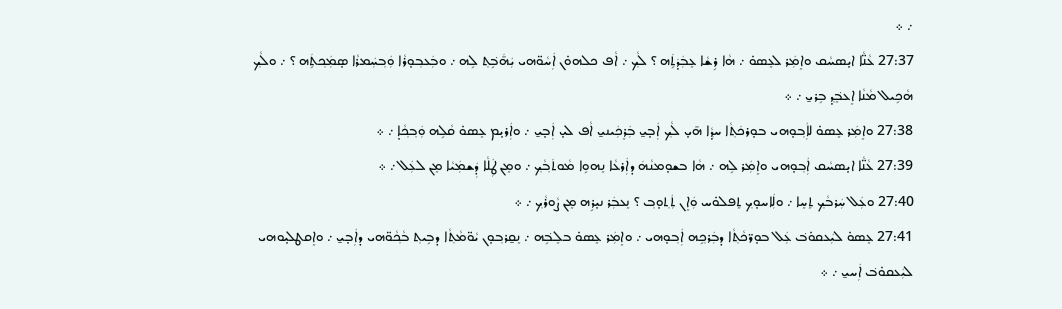܇ ܀
27:37 ܥܵܢ̈ܵܐ ܐܝ̣ܣܚܵܩ ܘܐܸܡܲܪ ܠܥܸܣܘ̇ ܇ ܗܵܐ ܪܹܫܵܐ ܥܸܒܲܕܿܬܹܿܗ ؟ ܠܵܟ݂ ܇ ܐܵܦ ܟܠܗܘ̇ܢ ܐܲܚܵܘ̈ܗܝ ܝܲܗ̄ܿܒܹ݁ܬ݂ ܠܹܗ ܇ ܘܒܲܥܒ݂ܘ̣ܪܵܐ ܘܲܒ݂ܚܲܡܪܵܐ ܣ̣ܡܲܟ݂ܬܹܿܗ ؟ ܇ ܘܠܵܟ݂ ܗܵܟܹܝܠ ܡܵܢܵܐ ܐܸܥܒܸ݁ܕ݂ ܒܹܪܝ̱ ܇ ܀
27:38 ܘܐܸܡܲܪ ܥܸܣܘ̇ ܠܐܲܒ݂ܘ̣ܗܝ ܒܘ̣ܪܟܿܬ݂ܵܐ ܚܕ݂ܵܐ ܗ̄ܝ̣ ܠܵܟ݂ ܐܲܒ̣ܝ̱ ܒܲܪܸܟܲܝܢܝ̱ ܐܵܦ ܠܝ̣ ܐܲܒ̣ܝ̱ ܇ ܘܐܲܪܝ̣ܡ ܥܸܣܘ̇ ܩܵܠܹܗ ܘܲܒ݂ܟ݂ܵܐ̣ ܇ ܀
27:39 ܥܵܢ̈ܵܐ ܐܝ̣ܣܚܵܩ ܐܲܒ݂ܘ̣ܗܝ ܘܐܸܡܲܪ ܠܹܗ ܇ ܗܵܐ ܒܫܘ̣ܡܢܵܗܿ ܕܐܲܪܥܵܐ ܢܸܗܘܹܐ ܡܵܘܬܿܒ݂ܵܟ݂ ܇ ܘܡܸܢ ܛܲܠܵܐ ܕܲܫܡܲܝܵܐ ܡܸܢ ܠܥܲܠ ܇ ܀
27:40 ܘܥܲܠ ܚܲܪܒܵܟ݂ ܬܸܚܸܐ ܇ ܘܠܲܐܚܘ̣ܟ݂ ܬܸܦܠܘ̇ܚ ܘܲܐܸܢ ܬܲܬ݂ܘ̣ܒ݂ ؟ ܢܸܥܒܲܪ ܢܝ̣ܪܹܗ ܡܸܢ ܨܵܘܪܵܟ݂ ܇ ܀
27:41 ܥܸܣܘ̇ ܠܝܲܥܩܘ̇ܒ݁ ܥܲܠ ܒܘ̣ܪ̈ܟܵܬ݂ܵܐ ܕܒܲܪܟ݂ܹܗ ܐܲܒ݂ܘ̣ܗܝ ܇ ܘܐܸܡܲܪ ܥܸܣܘ̇ ܒܠܸܒܹ݁ܗ ܇ ܢܸܩ̱ܪܒ݂ܘ̣ܢ ܝܵܘ̈ܡܵܬ݂ܵܐ ܕܒܹܝܬ݂ ܒܵܟ݂ܵܘ̈ܗܝ ܕܐܲܒ̣ܝ̱ ܇ ܘܐܸܩܛܠܝ̣ܘܗܝ ܠܝܲܥܩܘ̇ܒ݁ ܐܲܚܝ̱ ܇ ܀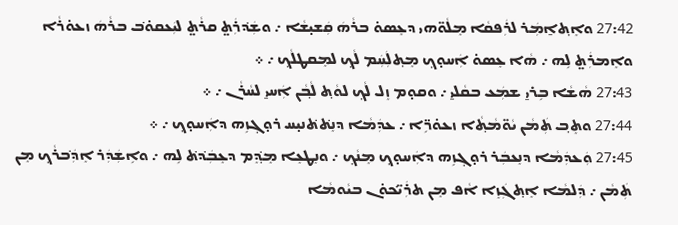27:42 ܘܐܸܬ݂ܐ̱ܡܲܪ ܠܪܲܦܩܵܐ ܡܸܠܵܘ̈ܗܝ ܕܥܸܣܘ̇ ܒܪܵܗܿ ܩܲܫܝ̣ܫܵܐ ܇ ܘܫܲܕ݁ܪܲܬ̤ ܩܪܵܬ̤ ܠܝܲܥܩܘ̇ܒ݁ ܒܪܵܗܿ ܙܥܘ̇ܪܵܐ ܘܐܸܡܪܲܬ̤ ܠܹܗ ܇ ܗܵܐ ܥܸܣܘ̇ ܐܲܚܘ̣ܟ݂ ܡܸܬ݂ܠܲܚܲܡ ܠܵܟ݂ ܠܡܸܩܛܠܵܟ݂ ܇ ܀
27:43 ܗܵܫܵܐ ܒܹܪܝ̱ ܫܡܲܥ ܒܩܵܠܝ̱ ܇ ܘܩܘ̣ܡ ܙܸܠ ܠܵܟ݂ ܠܘܵܬ݂ ܠܵܒ݂ܵܢ ܐܲܚܝ̱ ܠܚܵܪܵܢ ܇ ܀
27:44 ܘܬܸܒ݂ ܬܲܡܵܢ ܝܵܘ̈ܡܵܬ݂ܵܐ ܙܥܘ̇ܪܹ̈ܐ ܇ ܥܕܲܡܵܐ ܕܢܸܬ݁ܬ݁ܢܝ̣ܚ ܪܘ̣ܓ݂ܙܹܗ ܕܐܲܚܘ̣ܟ݂ ܇ ܀
27:45 ܘܲܥܕܲܡܵܐ ܕܢܸܥܒܲܪ ܪܘ̣ܓ݂ܙܹܗ ܕܐܲܚܘ̣ܟ݂ ܡܸܢܵܟ݂ ܇ ܘܢܸܛܥܸܐ ܡܸܕ݂ܸ݁ܡ ܕܥܸܒܲܕ݁ܬ݁ ܠܹܗ ܇ ܘܐܹܫܲܕܲܪ ܐܸܕܲܒ݁ܪܵܟ݂ ܡܸܢ ܬܲܡܵܢ ܇ ܕܲܠܡܵܐ ܐܸܬ݂ܓܲܙܸܐ ܐܵܦ ܡܸܢ ܬܪܲܝ̈ܟ݁ܘ̇ܢ ܒܝܵܘܡܵܐ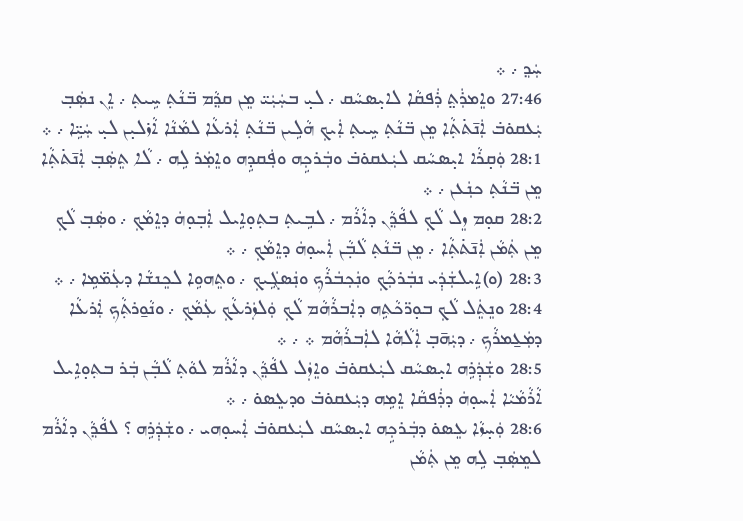ܚܲܕ݂ ܇ ܀
27:46 ܘܐܸܡܪܲܬ̤ ܪܲܦܩܵܐ ܠܐܝ̣ܣܚܵܩ ܇ ܠܝ̣ ܒܚܲܝܲܝ̈ ܡܸܢ ܩܕ݂ܵܡ ܒ̈ܢܵܬ݂ ܚܹܝܬ݂ ܇ ܐܸܢ ܢܣܲܒ݂ ܝܲܥܩܘ̇ܒ݁ ܐܲܢ̄ܬ݁ܬ݂ܵܐ ܡܸܢ ܒ̈ܢܵܬ݂ ܚܹܝܬ݂ ܐܲܝܟ݂ ܗܵܠܹܝܢ ܒ̈ܢܵܬ݂ ܐܲܪܥܵܐ ܠܡܵܢܵܐ ܐܵܙ̇ܠܝ̣ܢ ܠܝ̣ ܚܲܝܹ̈ܐ ܇ ܀
28:1 ܘܲܩ̣ܪܵܐ ܐܝ̣ܣܚܵܩ ܠܝܲܥܩܘ̇ܒ݁ ܘܒܲܪܟ݂ܹܗ ܘܦܲܩܕܹܗ ܘܐܸܡܲܪ ܠܹܗ ܇ ܠܵܐ ܬܸܣܲܒ݂ ܐܲܢ̄ܬ݁ܬ݂ܵܐ ܡܸܢ ܒ̈ܢܵܬ݂ ܟܢܲܥܢ ܇ ܀
28:2 ܩܘ̣ܡ ܙܸܠ ܠܵܟ݂ ܠܦܵܕ݂ܵܢ ܕܐܵܪܵܡ ܇ ܠܒܹܝܬ݂ ܒܬ݂ܘ̣ܐܹܝܠ ܐܲܒ݂ܘ̣ܗܿ ܕܐܸܡܵܟ݂ ܇ ܘܣܲܒ݂ ܠܵܟ݂ ܡܸܢ ܬܲܡܵܢ ܐܲܢ̄ܬ݁ܬ݂ܵܐ ܇ ܡܸܢ ܒ̈ܢܵܬ݂ ܠܵܒ݂ܵܢ ܐܲܚܘ̣ܗܿ ܕܐܸܡܵܟ݂ ܇ ܀
28:3 (ܘ)ܐܹܝܠܫܲܕܲܝ ܢܒܲܪܟ݂ܵܟ݂ ܘܢܲܟ݂ܒܿܪܵܟ݂ ܘܢܲܣܓܹܿܝܟ݂ ܇ ܘܬܸܗܘܹܐ ܠܟܸܢܫܵܐ ܕܥܲܡ̈ܡܹܐ ܇ ܀
28:4 ܘܢܸܬܸܿܠ ܠܵܟ݂ ܒܘ̣ܪ̈ܟܵܬܹܗ ܕܐܲܒܪܵܗܵܡ ܠܵܟ݂ ܘܲܠܙܲܪܥܵܟ݂ ܥܲܡܵܟ݂ ܇ ܘܢܵܘ̱ܪܬ݂ܵܟ݂ ܐܲܪܥܵܐ ܕܡܲܥ̱ܡܪܵܟ݂ ܇ ܕܝܲܗ̄ܒ݂ ܐܲܠܵܗܵܐ ܠܐܲܒܪܵܗܵܡ ܀ ܇ ܀
28:5 ܘܫܲܕܲܪܹܗ ܐܝ̣ܣܚܵܩ ܠܝܲܥܩܘ̇ܒ݁ ܘܐܸܙܲܠ ܠܦܵܕ݂ܵܢ ܕܐܵܪܵܡ ܠܘܵܬ݂ ܠܵܒ݂ܵܢ ܒܲܪ ܒܬ݂ܘ̣ܐܹܝܠ ܐܵܪܵܡܵܝܵܐ ܐܲܚܘ̣ܗܿ ܕܪܲܦܩܵܐ ܐܸܡܹܗ ܕܝܲܥܩܘ̇ܒ݁ ܘܕܥܸܣܘ̇ ܇ ܀
28:6 ܘܲܚ̣ܙܵܐ ܥܸܣܘ̇ ܕܒܲܪܟ݂ܹܗ ܐܝ̣ܣܚܵܩ ܠܝܲܥܩܘ̇ܒ݁ ܐܲܚܘ̣ܗܝ ܇ ܘܫܲܕܲܪܹܗ ؟ ܠܦܵܕ݂ܵܢ ܕܐܵܪܵܡ ܠܡܸܣܲܒ݂ ܠܹܗ ܡܸܢ ܬܲܡܵܢ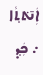ܐܲܢ̄ܬ݁ܬ݂ܵܐ ܇ ܟܲܕ݂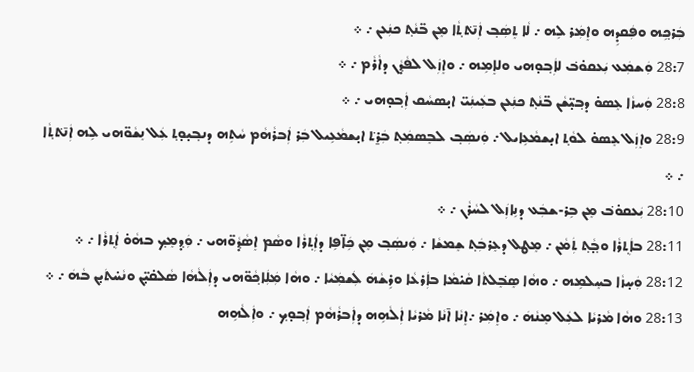ܒܲܪܟ݂ܹܗ ܘܦܲܩܕܹܗ ܘܐܸܡܲܪ ܠܹܗ ܇ ܠܵܐ ܬܸܣܲܒ݂ ܐܲܢ̄ܬ݁ܬ݂ܵܐ ܡܸܢ ܒ̈ܢܵܬ݂ ܟܢܲܥܢ ܇ ܀
28:7 ܘܲܫܡܲܥ ܝܲܥܩܘ̇ܒ݁ ܠܐܲܒ݂ܘ̣ܗܝ ܘܠܐܸܡܹܗ ܇ ܘܐܸܙܲܠ ܠܦܵܕ݂ܵܢ ܕܐܵܪܵܡ ܇ ܀
28:8 ܘܲܚܙܵܐ ܥܸܣܘ̇ ܕܒ݂ܝ̣̈ܫܵܢ ܒ̈ܢܵܬ݂ ܟܢܲܥܢ ܒܥܲܝܢܲܝ̈ ܐܝ̣ܣܚܵܩ ܐܲܒ݂ܘ̣ܗܝ ܇ ܀
28:9 ܘܐܸܙܲܠ ܥܸܣܘ̇ ܠܘܵܬ݂ ܐܝ̣ܫܡܵܥܹܐܝܠ ܇ ܘܲܢܣܲܒ݂ ܠܒܸܣܡܲܬ݂ ܒܲܪ̱ܬ݁ ܐܝ̣ܫܡܵܥܹܝܠ ܒܲܪ ܐܲܒܪܵܗܵܡ ܚܵܬܹܗ ܕܢܒ݂ܝ̣ܘ̣ܬ݂ ܥܲܠ ܢܸܫܵܘ̈ܗܝ ܠܹܗ ܐܲܢ̄ܬ݁ܬ݂ܵܐ ܇ ܀
28:10 ܝܲܥܩܘ̇ܒ݁ ܡܸܢ ܒܹܪ-ܫܒܲܥ ܕܢܹܐܙܲܠ ܠܚܵܪܵܢ ܇ ܀
28:11 ܒܐܲܬ݂ܪܵܐ ܘܒ݂̣ܵܬ݂ ܬܲܡܵܢ ܇ ܡܸܛܠ ܕܥܸܪܒܲܬ݂ ܫܸܡܫܵܐ ܇ ܘܲܢܣܲܒ݂ ܡܸܢ ܟܹܿܐ̈ܦܹܐ ܕܐܲܬ݂ܪܵܐ ܘܣܵܡ ܐܸܣܵܕ݂ܵܘ̈ܗܝ ܇ ܘܲܕ݂ܡܸܟ݂ ܒܗܵܘ̇ ܐܲܬ݂ܪܵܐ ܇ ܀
28:12 ܘܲܚ̣ܙܵܐ ܒܚܸܠܡܹܗ ܇ ܘܗܵܐ ܣܸܒܸ݁ܠܬܵܐ ܩܵܝ̇ܡܵܐ ܒܐܲܪܥܵܐ ܘܪܹܫܵܗܿ ܠܲܫܡܲܝܵܐ ܇ ܘܗܵܐ ܡܲܠܲܐܟ݂ܵܘ̈ܗܝ ܕܐܲܠܵܗܵܐ ܣܵܠܩ̇ܝ̣̈ܢ ܘܢܵܚ̇ܬܿܝ̣ܢ ܒܵܗܿ ܇ ܀
28:13 ܘܗܵܐ ܡܵܪܝܵܐ ܠܥܲܠ ܡܸܢܵܗܿ ܇ ܘܐܸܡܲܪ ܇ܐܸܢܵܐ ܐ̄ܢܵܐ ܡܵܪܝܵܐ ܐܲܠܵܗܹܗ ܕܐܲܒܪܵܗܵܡ ܐܲܒ݂ܘ̣ܟ݂ ܇ ܘܐܲܠܵܗܹܗ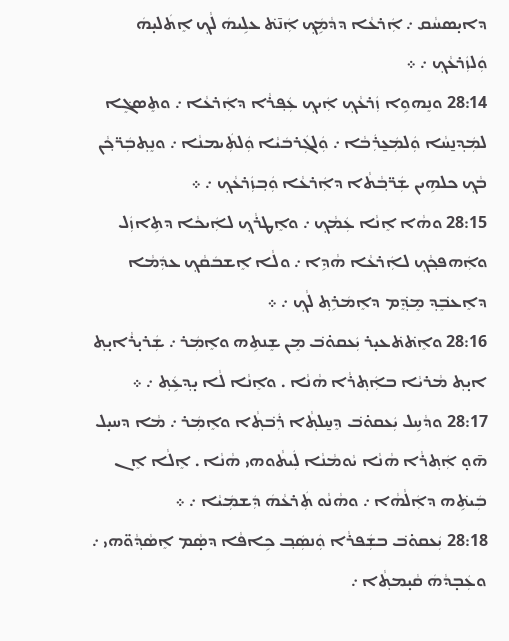ܕܐܝ̣ܣܚܵܩ ܇ ܐܲܪܥܵܐ ܕܕܵܡܹܿܟ݂ ܐܲܢ̄ܬ݁ ܥܠܹܝܗܿ ܠܵܟ݂ ܐܸܬܿܠܝ̣ܗܿ ܘܲܠܙܲܪܥܵܟ݂ ܇ ܀
28:14 ܘܢܸܗܘܹܐ ܙܲܪܥܵܟ݂ ܐܲܝܟ݂ ܥܲܦ݂ܪܵܐ ܕܐܲܪܥܵܐ ܇ ܘܬܸܣܓܸ݁ܐ ܠܡܲܕ݂ܢ̱ܚܵܐ ܘܲܠܡܲܥ̱ܪܲܒܵܐ ܇ ܘܲܠܓܲܪܒܿܝܵܐ ܘܲܠܬܲܝܡܢܵܐ ܇ ܘܢܸܬ݂ܒܲܪ̈ܟ݂ܵܢ ܒܵܟ݂ ܟܠܗܹܝܢ ܫܲܪ̈ܒ݂ܵܬܵܐ ܕܐܲܪܥܵܐ ܘܲܒ݂ܙܲܪܥܵܟ݂ ܇ ܀
28:15 ܘܗܵܐ ܐܸܢܵܐ ܥܲܡܵܟ݂ ܇ ܘܐܸܛܪܵܟ݂ ܠܐܲܝܟܵܐ ܕܬܹܐܙܲܠ ܘܐܲܗܦܟ݂ܵܟ݂ ܠܐܲܪܥܵܐ ܗܵܕܹܐ ܇ ܘܠܵܐ ܐܸܫܒܿܩܵܟ݂ ܥܕܲܡܵܐ ܕܐܸܥܒܸ݁ܕ݂ ܡܸܕ݂ܸ݁ܡ ܕܐܸܡܿܪܹܬ݂ ܠܵܟ݂ ܇ ܀
28:16 ܘܐܸܬ݁ܬ݁ܥܝ̣ܪ ܝܲܥܩܘ̇ܒ݁ ܡܸܢ ܫܸܢܬܹܗ ܘܐܸܡܲܪ ܇ ܫܲܪܝ̣ܪܵܐܝ̣ܬ݂ ܐܝ̣ܬ݂ ܡܵܪܝܵܐ ܒܐܲܬ݂ܪܵܐ ܗܵܢܵܐ . ܘܐܸܢܵܐ ܠܵܐ ܝ̣ܕ݂ܥܹܿܬ݂ ܇ ܀
28:17 ܘܕܵܚܹܠ ܝܲܥܩܘ̇ܒ݁ ܕܸܚ̱ܠܬ݂ܵܐ ܪܲܒ݁ܬ݂ܵܐ ܘܐܸܡܲܪ ܇ ܡܵܐ ܕܚܝ̣ܠ ܗ̄ܘ̣ ܐܲܬ݂ܪܵܐ ܗܵܢܵܐ ܝܵܘܡܵܢܵܐ ܠܲܝܬܵܘܗܝ ܗܵܢܵܐ . ܐܸܠܵܐ ܐܸܢ ܒܲܝܬܹ݁ܗ ܕܐܲܠܵܗܵܐ ܇ ܘܗܵܢܵܘ ܬܲܪܥܵܗܿ ܕܲܫܡܲܝܵܐ ܇ ܀
28:18 ܝܲܥܩܘ̇ܒ݁ ܒܫܲܦܪܵܐ ܘܲܢܣܲܒ݂ ܟܹܐܦܵܐ ܕܣ̣ܵܡ ܐܸܣܵܕ݂ܵܘ̈ܗܝ ܇ ܘܥܲܒ̣ܕܵܗܿ ܩܵܝ̣ܡܬ݂ܵܐ ܇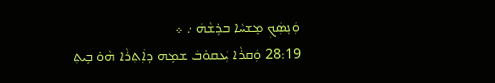ܘܲܢ̣ܣܲܟ݂ ܡܸܫܚܵܐ ܒܪܹܫܵܗܿ ܇ ܀
28:19 ܘܲܩܪܵܐ ܝܲܥܩܘ̇ܒ݁ ܫܡܹܗ ܕܐܲܬ݂ܪܵܐ ܗܵܘ̇ ܒܹܝܬ݂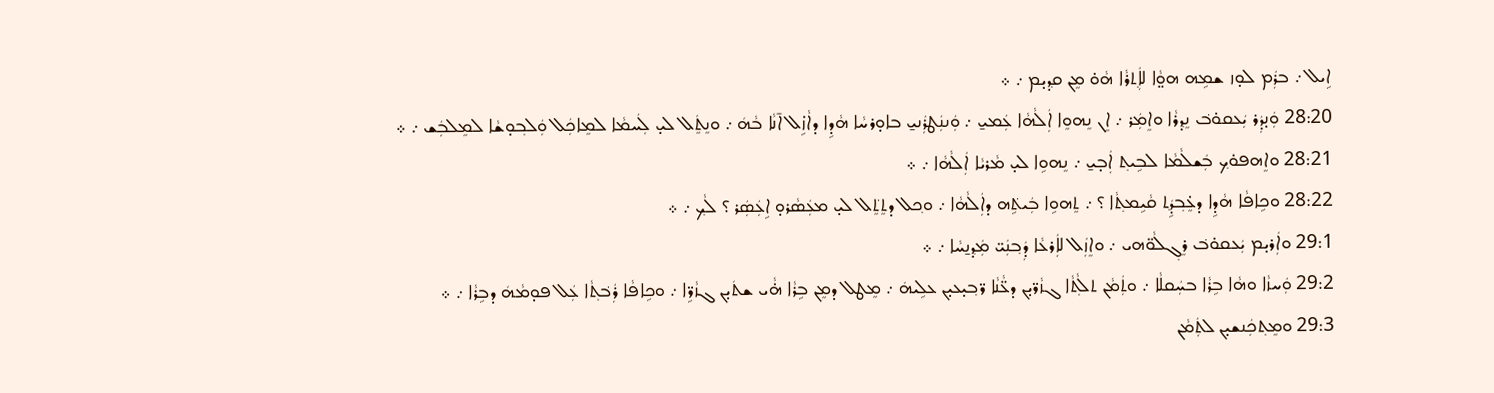ܐܹܝܠ ܇ ܒܪܲܡ ܠܘ̣ܙ ܫܡܹܗ ܗܘ̤ܵܐ ܠܐܲܬ݂ܪܵܐ ܗܵܘ̇ ܡܸܢ ܩܕ݂ܝ̣ܡ ܇ ܀
28:20 ܘܲܢ̣ܕܲܪ ܝܲܥܩܘ̇ܒ݁ ܢܸܕ݂ܪܵܐ ܘܐܸܡܲܪ ܇ ܐܸܢ ܢܸܗܘܸܐ ܐܲܠܵܗܵܐ ܥܲܡܝ̱ ܇ ܘܲܢܢܲܛܪܲܢܝ̱ ܒܐܘ̣ܪܚܵܐ ܗܵܕܹܐ ܕܐܵܙܹ̇ܠ ܐ̄ܢܵܐ ܒܵܗܿ ܇ ܘܢܸܬܸܿܠ ܠܝ̣ ܠܲܚܡܵܐ ܠܡܸܐܟܲܠ ܘܲܠܒ݂ܘ̣ܫܵܐ ܠܡܸܠܒܲܫ ܇ ܀
28:21 ܘܐܸܗܦܘ̇ܟ݂ ܒܲܫܠܵܡܵܐ ܠܒܹܝܬ݂ ܐܲܒ̣ܝ̱ ܇ ܢܸܗܘܹܐ ܠܝ̣ ܡܵܪܝܵܐ ܐܲܠܵܗܵܐ ܇ ܀
28:22 ܘܟܹܐܦܵܐ ܗܵܕܹܐ ܕܥܸ̇ܒ݂ܕܹܿܬ݂ ܩܵܝܹܡܬ݂ܵܐ ؟ ܇ ܬܸܗܘܹܐ ܒܲܝܬܹ݁ܗ ܕܐܲܠܵܗܵܐ ܇ ܘܟ݂ܠ ܕܬܸܬܸ݁ܠ ܠܝ̣ ܡܥܲܣܵܪܘ̣ ܐܹܥܲܣܲܪ ؟ ܠܵܟ݂ ܇ ܀
29:1 ܘܐܲܪܝ̣ܡ ܝܲܥܩܘ̇ܒ݁ ܪܸܓ݂ܠܵܘ̈ܗܝ ܇ ܘܐܸܙܲܠ ܠܐܲܪܥܵܐ ܕܲܒ݂ܢܲܝ̈ ܡܲܕ݂ܢ̱ܚܵܐ ܇ ܀
29:2 ܘܲܚܙܵܐ ܘܗܵܐ ܒܹܪܵܐ ܒܚܲܩܠܵܐ ܇ ܘܬܲܡܵܢ ܬܠܵܬ݂ܵܐ ܓܙܵܪ̈ܝ̣ܢ ܕܥ̈ܵܢܵܐ ܪ̈ܒ݂ܝ̣ܥܝ̣ܢ ܥܠܹܝܗܿ ܇ ܡܸܛܠ ܕܡܸܢ ܒܹܪܵܐ ܗ̇ܵܝ ܫܬܿܝ̣ܢ ܓܙܵܪܹ̈ܐ ܇ ܘܟܹܐܦܵܐ ܪܲܒ݁ܬ݂ܵܐ ܥܲܠ ܦܘ̣ܡܵܗܿ ܕܒܹܪܵܐ ܇ ܀
29:3 ܘܡܸܬ݂ܟܲܢܫܝ̣ܢ ܠܬܲܡܵܢ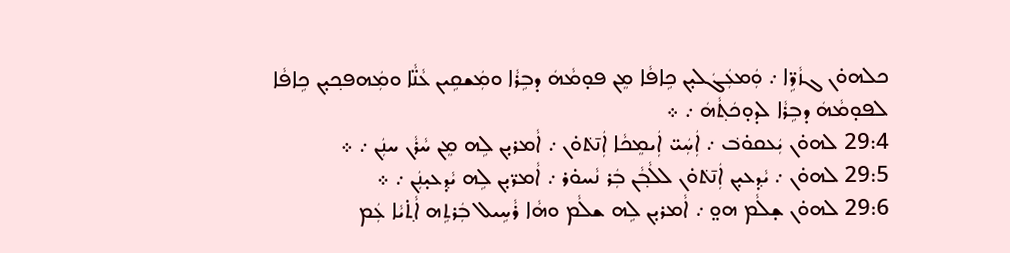ܟܠܗܘ̇ܢ ܓܙܵܪܹ̈ܐ ܇ ܘܲܡܥܲܓܿܠܝ̣ܢ ܟܹܐܦܵܐ ܡܸܢ ܦܘ̣ܡܵܗܿ ܕܒܹܪܵܐ ܘܡܲܫܩܹܝܢ ܥܵܢ̈ܵܐ ܘܡܲܗܦܟ݂ܝ̣ܢ ܟܹܐܦܵܐ ܠܦܘ̣ܡܵܗܿ ܕܒܹܪܵܐ ܠܕܘ̣ܟܿܬ݂ܵܗܿ ܇ ܀
29:4 ܠܗܘ̇ܢ ܝܲܥܩܘ̇ܒ݁ ܇ ܐܲܚܲܝ̈ ܐܲܝܡܸܟܵܐ ܐܲܢ̄ܬ݁ܘ̇ܢ ܇ ܐܵܡܪܝ̣ܢ ܠܹܗ ܡܸܢ ܚܵܪܵܢ ܚܢܲܢ ܇ ܀
29:5 ܠܗܘ̇ܢ ܇ ܝܵܕ݂ܥܝ̣ܢ ܐܲܢ̄ܬ݁ܘ̇ܢ ܠܠܵܒ݂ܵܢ ܒܲܪ ܢܵܚܘ̇ܪ ܇ ܐܵܡܪ̈ܝ̣ܢ ܠܹܗ ܝܵܕ݂ܥܝ̣ܢܲܢ ܇ ܀
29:6 ܠܗܘ̇ܢ ܫ̣ܠܵܡ ܗܘ̤ ܇ ܐܵܡܪܝ̣ܢ ܠܹܗ ܫܠܵܡ ܘܗܵܐ ܪܵܚܹܝܠ ܒܲܪܬܹܗ ܐܵܬ݂̇ܝܵܐ ܥܲܡ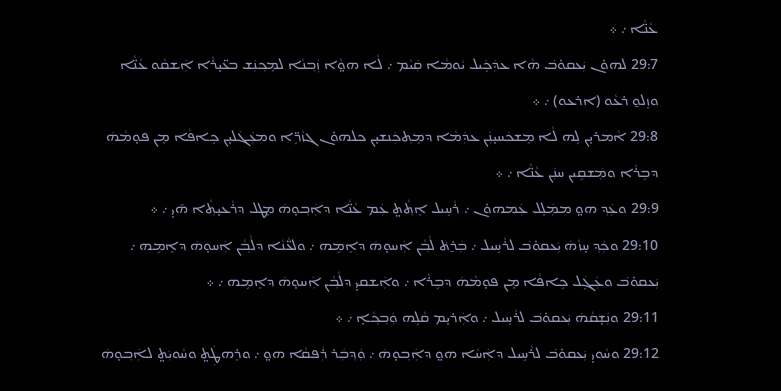ܥܵܢ̈ܵܐ ܇ ܀
29:7 ܠܗܘ̇ܢ ܝܲܥܩܘ̇ܒ݁ ܗܵܐ ܥܕܲܟܹܿܝܠ ܝܵܘܡܵܐ ܩܲܝܵܡ ܇ ܠܵܐ ܗܘ̤ܵܐ ܙܲܒ݂ܢܵܐ ܠܡܸܟ݂ܢܲܫ ܒܥ̈ܝ̣ܪܵܐ ܐܲܫܩܵܘ ܥܵܢ̈ܵܐ ܘܙܸܠܘ̱ ܪܥܵܘ (ܐܪܥܘ) ܇ ܀
29:8 ܐܵܡܪܝ̣ܢ ܠܹܗ ܠܵܐ ܡܸܫܟܿܚܝ̣ܢܲܢ ܥܕܲܡܵܐ ܕܡܸܬ݂ܟܲܢܫܝ̣ܢ ܟܠܗܘ̇ܢ ܓܙܵܪܹ̈ܐ ܘܡܥܲܓܿܠܝ̣ܢ ܟܹܐܦܵܐ ܡܸܢ ܦܘ̣ܡܵܗܿ ܕܒܹܪܵܐ ܘܡܲܫܩܹܝܢ ܚܢܲܢ ܥܵܢ̈ܵܐ ܇ ܀
29:9 ܘܥܲܕ݂ ܗܘ̤ ܡܡܲܠܸܠ ܥܲܡܗܘ̇ܢ ܇ ܪܵܚܹܝܠ ܐܸܬ݂ܵܬ̤ ܥܲܡ ܥܵܢ̈ܵܐ ܕܐܲܒ݂ܘ̣ܗܿ ܡܸܛܠ ܕܪܵܥܝ̣ܬ݂ܵܐ ܗ̄ܝ̣ ܇ ܀
29:10 ܘܟܲܕ݂ ܚ̣ܙܵܗܿ ܝܲܥܩܘ̇ܒ݁ ܠܪܵܚܹܝܠ ܇ ܒܲܪ̱ܬ݁ ܠܵܒ݂ܵܢ ܐܲܚܘ̣ܗܿ ܕܐܸܡܹܗ ܇ ܘܠܥ̈ܵܢܵܐ ܕܠܵܒ݂ܵܢ ܐܲܚܘ̣ܗܿ ܕܐܸܡܹܗ ܇ ܝܲܥܩܘ̇ܒ݁ ܘܥܲܓܸܿܠ ܟܹܐܦܵܐ ܡܸܢ ܦܘ̣ܡܵܗܿ ܕܒܹܪܵܐ ܇ ܘܐܲܫܩܝ̣ ܕܠܵܒ݂ܵܢ ܐܲܚܘ̣ܗܿ ܕܐܸܡܹܗ ܇ ܀
29:11 ܘܢܲܫ̣ܩܵܗܿ ܝܲܥܩܘ̇ܒ݁ ܠܪܵܚܹܝܠ ܇ ܘܐܲܪܝ̣ܡ ܩܵܠܹܗ ܘܲܒ݂ܟ݂ܵܐ̣ ܇ ܀
29:12 ܘܚܵܘܝ̣ ܝܲܥܩܘ̇ܒ݁ ܠܪܵܚܹܝܠ ܕܐܲܚܵܐ ܗܘ̤ ܕܐܲܒ݂ܘ̣ܗܿ ܇ ܘܲܕ݂ܒܲܪ ܪܲܦܩܵܐ ܗܘ̤ ܇ ܘܪܸܗܛܲܬ̤ ܘܚܵܘܝܲܬ̤ ܠܐܲܒ݂ܘ̣ܗܿ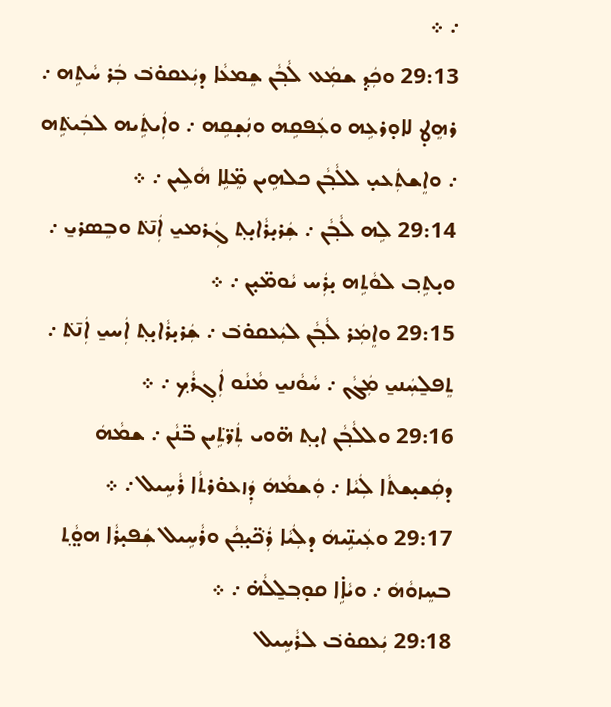܇ ܀
29:13 ܘܟܲܕ݂ ܫܡܲܥ ܠܵܒ݂ܵܢ ܫܸܡܥܵܐ ܕܝܲܥܩܘ̇ܒ݁ ܒܲܪ ܚܵܬܹܗ ܇ ܪܗܸܛ̣ ܠܐܘ̣ܪܥܹܗ ܘܥܲܦܩܹܗ ܘܢܲܫ̣ܩܹܗ ܇ ܘܐܲܝܬܹܿܝܗ ܠܒܲܝܬܹ݁ܗ ܇ ܘܐܸܫܬܲܥܝ̣ ܠܠܵܒ݂ܵܢ ܟܠܗܹܝܢ ܡܸ̈ܠܹܐ ܗܵܠܹܝܢ ܇ ܀
29:14 ܠܹܗ ܠܵܒ݂ܵܢ ܇ ܫܲܪܝ̣ܪܵܐܝ̣ܬ݂ ܓܲܪܡܝ̱ ܐܲܢ̄ܬ݁ ܘܒܸܣܪܝ̱ ܇ ܘܝ̣ܬܹܒ݂ ܠܘܵܬܹܗ ܝ̣ܪܲܚ ܝܵܘܡ̈ܝ̣ܢ ܇ ܀
29:15 ܘܐܸܡܲܪ ܠܵܒ݂ܵܢ ܠܝܲܥܩܘ̇ܒ݁ ܇ ܫܲܪܝ̣ܪܵܐܝ̣ܬ݂ ܐܲܚܝ̱ ܐܲܢ̄ܬ݁ ܇ ܬܸܦܠ̱ܚܲܢܝ̱ ܡܲܓܵܢ ܇ ܚܵܘܵܢܝ̱ ܡܵܢܵܘ ܐܲܓ݂ܪܵܟ݂ ܇ ܀
29:16 ܘܠܠܵܒ݂ܵܢ ܐܝ̣ܬ݂ ܗ̈ܘܝ ܬܲܪ̈ܬܹ݁ܝܢ ܒ̈ܢܵܢ ܇ ܫܡܵܗܿ ܕܩܲܫܝ̣ܫܬܵܐ ܠܲܝܵܐ ܇ ܘܲܫܡܵܗܿ ܕܲܙܥܘ̇ܪܬܵܐ ܪܵܚܹܝܠ ܇ ܀
29:17 ܘܥܲܝܢܹ̈ܝܗܿ ܕܠܲܝܵܐ ܪܲܟ݁̈ܝ̣ܟ݂ܵܢ ܘܪܵܚܹܝܠ ܫܲܦܝ̣ܪܵܐ ܗܘ̤ܵܬ݂ ܒܚܸܙܘܵܗܿ ܇ ܘܝܵܐܹ̇ܐ ܩܘ̣ܒ݂ܠ̱ܠܵܗ̇ ܇ ܀
29:18 ܝܲܥܩܘ̇ܒ݁ ܠܪܵܚܹܝܠ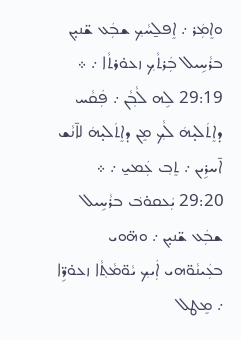ܘܐܸܡܲܪ ܇ ܐܸܦܠ̱ܚܵܟ݂ ܫܒܲܥ ܫ̈ܢܝ̣ܢ ܒܪܵܚܹܝܠ ܒܲܪܬ݂ܵܟ݂ ܙܥܘ̇ܪܬܵܐ ܇ ܀
29:19 ܠܹܗ ܠܵܒ݂ܵܢ ܇ ܦܲܩܵܚ ܕܐܸܬܿܠܝ̣ܗܿ ܠܵܟ݂ ܡܸܢ ܕܐܸܬܿܠܝ̣ܗܿ ܠܐ̄ܢܵܫ ܐ̄ܚܪܹܝܢ ܇ ܬܸܒ݂ ܥܲܡܝ̱ ܇ ܀
29:20 ܝܲܥܩܘ̇ܒ݁ ܒܪܵܚܹܝܠ ܫܒܲܥ ܫ̈ܢܝ̣ܢ ܇ ܘܗ̈ܘܝ ܒܥܲܝܢܵܘ̈ܗܝ ܐܲܝܟ݂ ܝܵܘ̈ܡܵܬ݂ܵܐ ܙܥܘ̇ܪܹ̈ܐ ܇ ܡܸܛܠ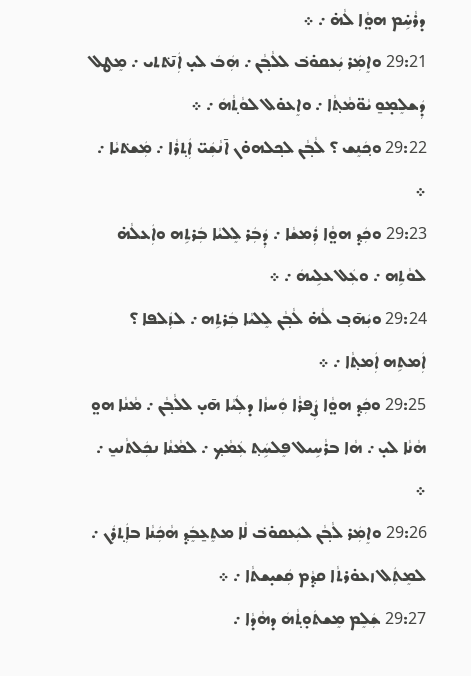ܕܪܵܚܹ̇ܡ ܗܘ̤ܵܐ ܠܵܗ̇ ܇ ܀
29:21 ܘܐܸܡܲܪ ܝܲܥܩܘ̇ܒ݁ ܠܠܵܒ݂ܵܢ ܇ ܗܲܒܿ ܠܝ̣ ܐܲܢ̄ܬ݁ܬܝ ܇ ܡܸܛܠ ܕܲܫܠܸܡ̣ܘ̱ ܝܵܘ̈ܡܵܬ݂ܵܐ ܇ ܘܐܸܥܘ̇ܠ ܠܘܵܬ݂ܵܗܿ ܇ ܀
29:22 ܘܟ݂ܿܢܸܫ ؟ ܠܵܒ݂ܵܢ ܠܟ݂ܠܗܘ̇ܢ ܐ̄ܢܵܫܲܝ̈ ܐܲܬ݂ܪܵܐ ܇ ܡܲܫܬ݁ܝܵܐ ܇ ܀
29:23 ܘܟܲܕ݂ ܗܘ̤ܵܐ ܪܲܡܫܵܐ ܇ ܕܲܒܲܪ ܠܸܠܝܵܐ ܒܲܪܬܹܗ ܘܐܲܥܠܵܗ̇ ܠܘܵܬܹܗ ܇ ܘܥܲܠ ܥܠܹܝܗܿ ܇ ܀
29:24 ܘܝܲܗ̄ܒ݂ ܠܵܗ̇ ܠܵܒ݂ܵܢ ܠܸܠܝܵܐ ܒܲܪܬܹܗ ܇ ܠܙܲܠܦܐ ؟ ܐܲܡܬܹܗ ܐܲܡܬ݂ܵܐ ܇ ܀
29:25 ܘܟܲܕ݂ ܗܘ̤ܵܐ ܨܲܦܪܵܐ ܘܲܚܙܵܐ ܕܠܲܝܵܐ ܗ̄ܝ̣ ܠܠܵܒ݂ܵܢ ܇ ܡܵܢܵܐ ܗܘ̤ ܗܵܢܵܐ ܠܝ̣ ܇ ܗܵܐ ܒܪܵܚܹܝܠ ܦܸܠܚܹܿܬ݂ ܥܲܡܵܟ݂ ܇ ܠܡܵܢܵܐ ܢܟܲܠܬܵܢܝ̱ ܇ ܀
29:26 ܘܐܸܡܲܪ ܠܵܒ݂ܵܢ ܠܝܲܥܩܘ̇ܒ݁ ܠܵܐ ܡܬܸܥ̱ܒܸܿܕ݂ ܗܵܟܲܢܵܐ ܒܐܲܬ݂ܪܲܢ ܇ ܠܡܸܬܲܠ ܙܥܘ̇ܪܬܵܐ ܩܕ݂ܵܡ ܩܲܫܝ̣ܫܬܵܐ ܇ ܀
29:27 ܫܲܠܸܡ ܡܸܫܬܿܘ̣ܬ݂ܵܗܿ ܕܗܵܕܵܐ ܇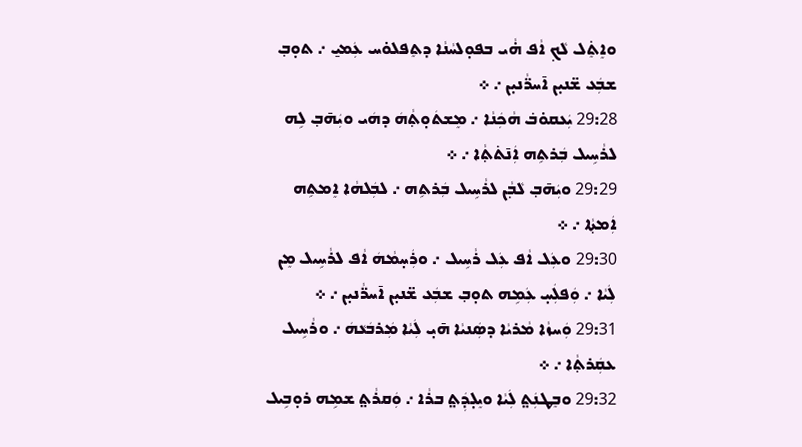ܘܐܸܬܸ݁ܠ ܠܵܟ݂ ܐܵܦ ܗ̇ܵܝ ܒܦܘ̣ܠܚܵܢܵܐ ܕܬܸܦܠܘ̇ܚ ܥܲܡܝ̱ ܇ ܬܘ̣ܒ݂ ܫܒܲܥ ܫ̈ܢܝ̣ܢ ܐ̄ܚܪ̈ܵܢܝ̣ܢ ܇ ܀
29:28 ܝܲܥܩܘ̇ܒ݁ ܗܵܟܲܢܵܐ ܇ ܡܸܫܬܿܘ̣ܬ݂ܵܗܿ ܕܗܿܝ ܘܝܲܗ̄ܒ݂ ܠܹܗ ܠܪܵܚܹܝܠ ܒܲܪܬܹܗ ܐܲܢ̄ܬ݁ܬ݂ܵܐ ܇ ܀
29:29 ܘܝܲܗ̄ܒ݂ ܠܵܒ݂ܵܢ ܠܪܵܚܹܝܠ ܒܲܪܬܹܗ ܇ ܠܒܲܠܗܵܐ ܐܸܡܬܹܗ ܐܲܡܬ݂ܵܐ ܇ ܀
29:30 ܘܥܲܠ ܐܵܦ ܥܲܠ ܪܵܚܹܝܠ ܇ ܘܪܲܚ̣ܡܵܗܿ ܐܵܦ ܠܪܵܚܹܝܠ ܡܸܢ ܠܲܝܵܐ ܇ ܘܲܦܠܲܚ̣ ܥܲܡܹܗ ܬܘ̣ܒ݂ ܫܒܲܥ ܫ̈ܢܝ̣ܢ ܐ̄ܚܪ̈ܵܢܝ̣ܢ ܇ ܀
29:31 ܘܲܚܙܵܐ ܡܵܪܝܵܐ ܕܣܲܢܝܵܐ ܗ̄ܝ̣ ܠܲܝܵܐ ܡܲܪܒܿܥܵܗܿ ܇ ܘܪܵܚܹܝܠ ܥܩܲܪܬ݂ܵܐ ܇ ܀
29:32 ܘܒܸܛܢܲܬ̤ ܠܲܝܵܐ ܘܝܸܠ̣ܕܲܬ̤ ܒܪܵܐ ܇ ܘܲܩܪܵܬ̤ ܫܡܹܗ ܪܘ̣ܒܹܝܠ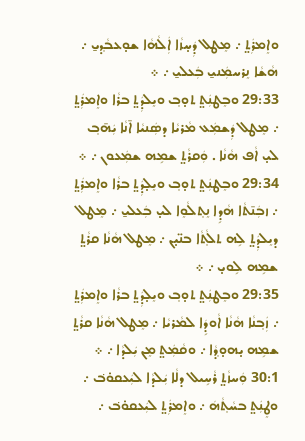ܘܐܸܡܪܲܬ̤ ܇ ܡܸܛܠ ܕܲܚ̣ܙܵܐ ܐܲܠܵܗܵܐ ܫܘ̣ܥܒܵܕ݂ܝ̱ ܇ ܗܵܫܵܐ ܢܸܪܚܡܲܢܝ̱ ܒܲܥܠܝ̱ ܇ ܀
29:33 ܘܒܸܛܢܲܬ̤ ܬܘ̣ܒ݂ ܘܝܸܠܕܲܬ̤ ܒܪܵܐ ܘܐܸܡܪܲܬ̤ ܇ ܡܸܛܠ ܕܲܫܡܲܥ ܡܵܪܝܵܐ ܕܣܲܢܝܵܐ ܐ̄ܢܵܐ ܝܲܗ̄ܒ݂ ܠܝ̣ ܐܵܦ ܗܵܢܵܐ . ܘܲܩܪܵܬ̤ ܫܡܹܗ ܫܡܲܥܘܢ ܇ ܀
29:34 ܘܒܸܛܢܲܬ̤ ܬܘ̣ܒ݂ ܘܝܸܠ̣ܕܲܬ̤ ܒܪܵܐ ܘܐܸܡܪܲܬ̤ ܇ ܙܒܲܢ̄ܬܵܐ ܗܵܕܹܐ ܢܸܬ݂ܠܵܘܸܐ ܠܝ̣ ܒܲܥܠܝ̱ ܇ ܡܸܛܠ ܕܝܸܠܕܲܬ̤ ܠܹܗ ܬܠܵܬ݂ܵܐ ܒܢ̈ܝ̣ܢ ܇ ܡܸܛܠ ܗܵܢܵܐ ܩܪܵܬ̤ ܫܡܹܗ ܠܹܘܝ̣ ܇ ܀
29:35 ܘܒܸܛܢܲܬ̤ ܬܘ̣ܒ݂ ܘܝܸܠ̣ܕܲܬ̤ ܒܪܵܐ ܘܐܸܡܪܲܬ̤ ܇ ܙܲܒ݂ܢܵܐ ܗܵܢܵܐ ܐܵܘܕܹܿܐ ܠܡܵܪܝܵܐ ܇ ܡܸܛܠ ܗܵܢܵܐ ܩܪܵܬ̤ ܫܡܹܗ ܝ̣ܗܘ̣ܕ݂ܵܐ ܇ ܘܩܵܡܲܬ̤ ܡܸܢ ܝܲܠܕܵܐ ܇ ܀
30:1 ܘܲܚܙܵܬ̤ ܪܵܚܹܝܠ ܕܠܵܐ ܝܲܠܕܵܐ ܠܝܲܥܩܘ̇ܒ݁ ܇ ܘܛܸܢܲܬ̤ ܒܚܵܬ݂ܵܗܿ ܇ ܘܐܸܡܪܲܬ̤ ܠܝܲܥܩܘ̇ܒ݁ ܇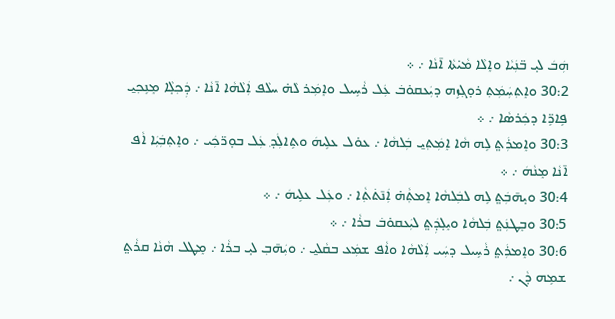ܗܲܒܿ ܠܝ̣ ܒ̈ܢܲܝܵܐ ܘܐܸܠܵܐ ܡܵܝ̇ܬܵܐ ܐ̄ܢܵܐ ܇ ܀
30:2 ܘܐܸܬ݂ܚܲܡܲܬ݂ ܪܘ̣ܓ݂ܙܹܗ ܕܝܲܥܩܘ̇ܒ݁ ܥܲܠ ܪܵܚܹܝܠ ܘܐܸܡܲܪ ܠܵܗ̇ ܚܠܵܦ ܐܲܠܵܗܵܐ ܐ̄ܢܵܐ ܇ ܕܲܟ݂ܠ̣ܵܐ ܡܸܢܹܟ݂ܝ̱ ܦܹܐܪܹ̈ܐ ܕܟܲܪܣܵܐ ܇ ܀
30:3 ܘܐܸܡܪܲܬ̤ ܠܹܗ ܗܵܐ ܐܸܡܲܬ݂ܝ̱ ܒܲܠܗܵܐ ܇ ܥܘ̇ܠ ܥܠܹܝܗܿ ܘܬܹܐܠܲܕ݂ ܥܲܠ ܒܘ̣ܪ̈ܟܲܝ ܇ ܘܐܸܬ݂ܒܲܝܲܐ ܐܵܦ ܐ̄ܢܵܐ ܡܸܢܵܗܿ ܇ ܀
30:4 ܘܝ̣ܗ̄ܒܲܬ̤ ܠܹܗ ܠܒܲܠܗܵܐ ܐܸܡܬ݂ܵܗ̇ ܐܲܢ̄ܬ݁ܬ݂ܵܐ ܇ ܘܥܲܠ ܥܠܹܝܗܿ ܇ ܀
30:5 ܘܒܸܛܢܲܬ̤ ܒܲܠܗܵܐ ܘܝܸܠ̣ܕܲܬ̤ ܠܝܲܥܩܘ̇ܒ݁ ܒܪܵܐ ܇ ܀
30:6 ܘܐܸܡܪܲܬ̤ ܪܵܚܹܝܠ ܕܚܲܝ ܐܲܠܵܗܵܐ ܘܐܵܦ ܫܡܲܥ ܒܩܵܠܝ̱ ܇ ܘܝܲܗ̄ܒ݂ ܠܝ̣ ܒܪܵܐ ܇ ܡܸܛܠ ܗܵܢܵܐ ܩܪܵܬ̤ ܫܡܹܗ ܕܵܢ ܇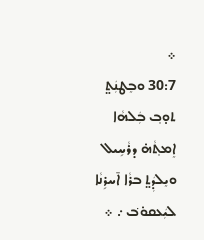܀
30:7 ܘܒܸܛܢܲܬ̤ ܬܘ̣ܒ݂ ܒܲܠܗܵܐ ܐܸܡܬ݂ܵܗ̇ ܕܪܵܚܹܝܠ ܘܝܸܠܕܲܬ̤ ܒܪܵܐ ܐ̄ܚܪܹܢܵܐ ܠܝܲܥܩܘ̇ܒ݁ ܇ ܀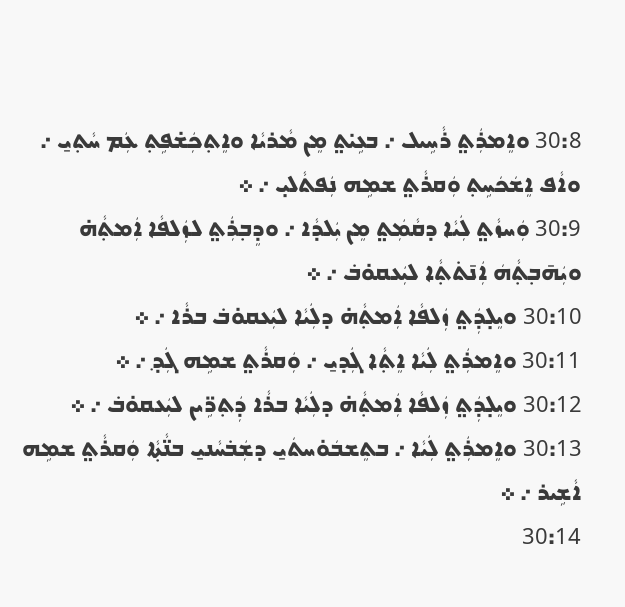30:8 ܘܐܸܡܪܲܬ̤ ܪܵܚܹܝܠ ܇ ܒܥܹܝ̇ܬ̤ ܡܸܢ ܡܵܪܝܵܐ ܘܐܸܬ݂ܟܲܫ̇ܦܹܬ݂ ܥܲܡ ܚܵܬ݂ܝ̱ ܇ ܘܐܵܦ ܐܸܫܿܟܿܚܹܬ݂ ܘܲܩܪܵܬ̤ ܫܡܹܗ ܢܲܦܬܵܠܝ̣ ܇ ܀
30:9 ܘܲܚܙܵܬ̤ ܠܲܝܵܐ ܕܩܵܡܲܬ̤ ܡܸܢ ܝܲܠܕܵܐ ܇ ܘܕܸܒ݂ܪܲܬ̤ ܠܙܲܠܦܵܐ ܐܲܡܬ݂ܵܗ̇ ܘܝܲܗ̄ܒ݂ܬ݂ܵܗܿ ܐܲܢ̄ܬ݁ܬ݂ܵܐ ܠܝܲܥܩܘ̇ܒ݁ ܇ ܀
30:10 ܘܝܸܠ̣ܕܲܬ̤ ܙܲܠܦܵܐ ܐܲܡܬ݂ܵܗ̇ ܕܠܲܝܵܐ ܠܝܲܥܩܘ̇ܒ݁ ܒܪܵܐ ܇ ܀
30:11 ܘܐܸܡܪܲܬ̤ ܠܲܝܵܐ ܐܸܬ݂ܵܐ ܓܲܕܝ̱ ܇ ܘܲܩܪܵܬ̤ ܫܡܹܗ ܓܲܕ݂ ܇ ܀
30:12 ܘܝܸܠ̣ܕܲܬ̤ ܙܲܠܦܵܐ ܐܲܡܬ݂ܵܗ̇ ܕܠܲܝܵܐ ܒܪܵܐ ܕܲܬ݂ܪܹ̈ܝܢ ܠܝܲܥܩܘ̇ܒ݁ ܇ ܀
30:13 ܘܐܸܡܪܲܬ̤ ܠܲܝܵܐ ܇ ܒܬܸܫܒܿܘ̇ܚܬܿܝ̱ ܕܫܲܒ݁ܚܵܢܝ̱ ܒܢ̈ܵܬ݂ܵܐ ܘܲܩܪܵܬ̤ ܫܡܹܗ ܐܵܫܹܝܪ ܇ ܀
30:14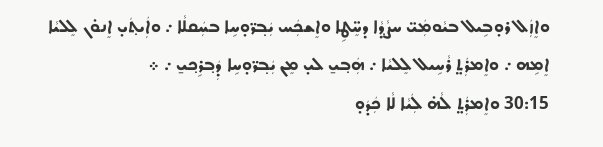ܘܐܸܙܲܠ ܪܘ̣ܒܹܝܠ ܒܝܵܘܡܲܝ̈ ܚܨܵܕ݂ܵܐ ܕܚܸ̈ܛܹܐ ܘܐܸܫܟܲܚ ܝܲܒ݂ܪ̈ܘ̣ܚܹܐ ܒܚܲܩܠܵܐ ܇ ܘܐܲܝܬ݂ܿܝ̣ ܐܸܢܘ̇ܢ ܠܸܠܝܵܐ ܐܸܡܹܗ ܇ ܘܐܸܡܪܲܬ̤ ܪܵܚܹܝܠ ܠܸܠܝܵܐ ܇ ܗܲܒ݂ܝ̱ ܠܝ̣ ܡܸܢ ܝܲܒ݂ܪ̈ܘ̣ܚܹܐ ܕܲܒ݂ܪܹܟ݂ܝ̱ ܇ ܀
30:15 ܘܐܸܡܪܲܬ̤ ܠܵܗ̇ ܠܲܝܵܐ ܠܵܐ ܟܲܕܿܘ̣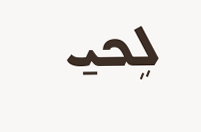ܠܹܟܝ̱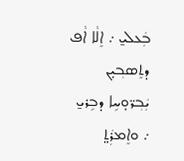ܒܲܥܠܝ̱ ܇ ܐܸܠܵܐ ܐܵܦ ܕܬܸܣܒ݂ܝ̣ܢ ܝܲܒ݂ܪ̈ܘ̣ܚܹܐ ܕܒܹܪܝ̱ ܇ ܘܐܸܡܪܲܬ̤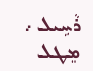ܪܵܚܹܝܠ ܇ ܡܸܛܠ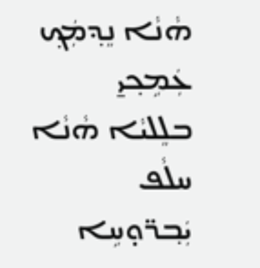ܗܵܢܵܐ ܢܸܕ݂ܡܲܟ݂ ܥܲܡܹܟ݂ܝ̱ ܒܠܸܠܝܵܐ ܗܵܢܵܐ ܚܠܵܦ ܝܲܒ݂ܪ̈ܘ̣ܚܹܐ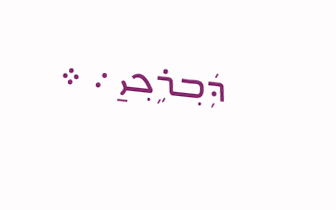ܕܲܒ݂ܪܹܟ݂ܝ̱ ܇ ܀